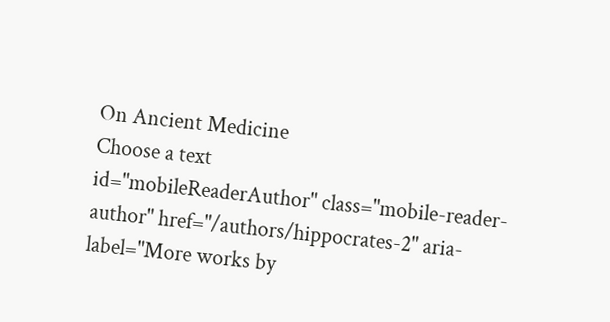On Ancient Medicine
Choose a text
id="mobileReaderAuthor" class="mobile-reader-author" href="/authors/hippocrates-2" aria-label="More works by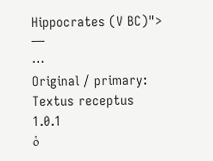Hippocrates (V BC)">
—
⋯
Original / primary: Textus receptus
1.0.1
ὁ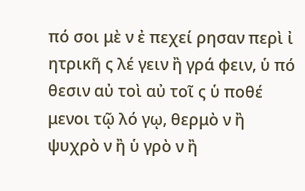πό σοι μὲ ν ἐ πεχεί ρησαν περὶ ἰ ητρικῆ ς λέ γειν ἢ γρά φειν, ὑ πό θεσιν αὐ τοὶ αὐ τοῖ ς ὑ ποθέ μενοι τῷ λό γῳ, θερμὸ ν ἢ ψυχρὸ ν ἢ ὑ γρὸ ν ἢ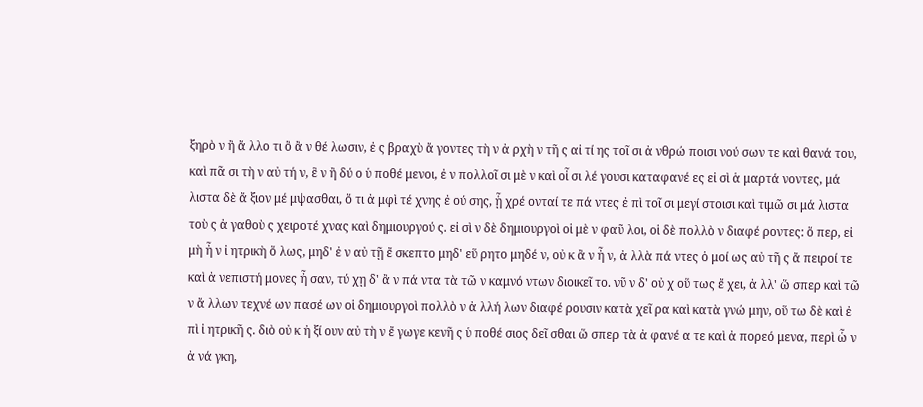ξηρὸ ν ἢ ἄ λλο τι ὃ ἂ ν θέ λωσιν, ἐ ς βραχὺ ἄ γοντες τὴ ν ἀ ρχὴ ν τῆ ς αἰ τί ης τοῖ σι ἀ νθρώ ποισι νού σων τε καὶ θανά του, καὶ πᾶ σι τὴ ν αὐ τή ν, ἓ ν ἢ δύ ο ὑ ποθέ μενοι, ἐ ν πολλοῖ σι μὲ ν καὶ οἷ σι λέ γουσι καταφανέ ες εἰ σὶ ἁ μαρτά νοντες, μά λιστα δὲ ἄ ξιον μέ μψασθαι, ὅ τι ἀ μφὶ τέ χνης ἐ ού σης, ᾗ χρέ ονταί τε πά ντες ἐ πὶ τοῖ σι μεγί στοισι καὶ τιμῶ σι μά λιστα τοὺ ς ἀ γαθοὺ ς χειροτέ χνας καὶ δημιουργού ς. εἰ σὶ ν δὲ δημιουργοὶ οἱ μὲ ν φαῦ λοι, οἱ δὲ πολλὸ ν διαφέ ροντες: ὅ περ, εἰ μὴ ἦ ν ἰ ητρικὴ ὅ λως, μηδ' ἐ ν αὐ τῇ ἔ σκεπτο μηδ' εὕ ρητο μηδέ ν, οὐ κ ἂ ν ἦ ν, ἀ λλὰ πά ντες ὁ μοί ως αὐ τῆ ς ἄ πειροί τε καὶ ἀ νεπιστή μονες ἦ σαν, τύ χῃ δ' ἂ ν πά ντα τὰ τῶ ν καμνό ντων διοικεῖ το. νῦ ν δ' οὐ χ οὕ τως ἔ χει, ἀ λλ' ὥ σπερ καὶ τῶ ν ἄ λλων τεχνέ ων πασέ ων οἱ δημιουργοὶ πολλὸ ν ἀ λλή λων διαφέ ρουσιν κατὰ χεῖ ρα καὶ κατὰ γνώ μην, οὕ τω δὲ καὶ ἐ πὶ ἰ ητρικῆ ς. διὸ οὐ κ ἠ ξί ουν αὐ τὴ ν ἔ γωγε κενῆ ς ὑ ποθέ σιος δεῖ σθαι ὥ σπερ τὰ ἀ φανέ α τε καὶ ἀ πορεό μενα, περὶ ὧ ν ἀ νά γκη,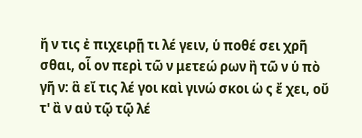ἤ ν τις ἐ πιχειρῇ τι λέ γειν, ὑ ποθέ σει χρῆ σθαι, οἷ ον περὶ τῶ ν μετεώ ρων ἢ τῶ ν ὑ πὸ γῆ ν: ἃ εἴ τις λέ γοι καὶ γινώ σκοι ὡ ς ἔ χει, οὔ τ' ἂ ν αὐ τῷ τῷ λέ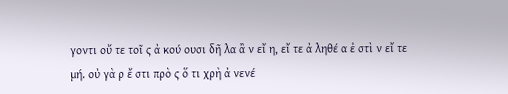γοντι οὔ τε τοῖ ς ἀ κού ουσι δῆ λα ἂ ν εἴ η, εἴ τε ἀ ληθέ α ἐ στὶ ν εἴ τε μή. οὐ γὰ ρ ἔ στι πρὸ ς ὅ τι χρὴ ἀ νενέ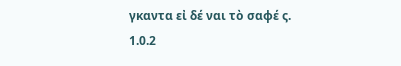γκαντα εἰ δέ ναι τὸ σαφέ ς.
1.0.2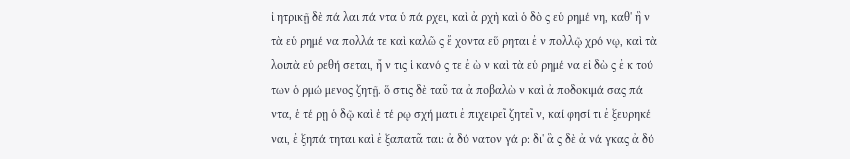ἰ ητρικῇ δὲ πά λαι πά ντα ὑ πά ρχει, καὶ ἀ ρχὴ καὶ ὁ δὸ ς εὑ ρημέ νη, καθ' ἣ ν τὰ εὑ ρημέ να πολλά τε καὶ καλῶ ς ἔ χοντα εὕ ρηται ἐ ν πολλῷ χρό νῳ, καὶ τὰ λοιπὰ εὑ ρεθή σεται, ἤ ν τις ἱ κανό ς τε ἐ ὼ ν καὶ τὰ εὑ ρημέ να εἰ δὼ ς ἐ κ τού των ὁ ρμώ μενος ζητῇ. ὅ στις δὲ ταῦ τα ἀ ποβαλὼ ν καὶ ἀ ποδοκιμά σας πά ντα, ἑ τέ ρῃ ὁ δῷ καὶ ἑ τέ ρῳ σχή ματι ἐ πιχειρεῖ ζητεῖ ν, καί φησί τι ἐ ξευρηκέ ναι, ἐ ξηπά τηται καὶ ἐ ξαπατᾶ ται: ἀ δύ νατον γά ρ: δι' ἃ ς δὲ ἀ νά γκας ἀ δύ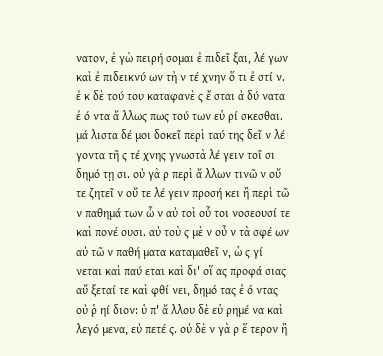νατον, ἐ γὼ πειρή σομαι ἐ πιδεῖ ξαι, λέ γων καὶ ἐ πιδεικνύ ων τὴ ν τέ χνην ὅ τι ἐ στί ν. ἐ κ δὲ τού του καταφανὲ ς ἔ σται ἀ δύ νατα ἐ ό ντα ἄ λλως πως τού των εὑ ρί σκεσθαι. μά λιστα δέ μοι δοκεῖ περὶ ταύ της δεῖ ν λέ γοντα τῆ ς τέ χνης γνωστὰ λέ γειν τοῖ σι δημό τῃ σι. οὐ γὰ ρ περὶ ἄ λλων τινῶ ν οὔ τε ζητεῖ ν οὔ τε λέ γειν προσή κει ἢ περὶ τῶ ν παθημά των ὧ ν αὐ τοὶ οὗ τοι νοσεουσί τε καὶ πονέ ουσι. αὐ τοὺ ς μὲ ν οὖ ν τὰ σφέ ων αὐ τῶ ν παθή ματα καταμαθεῖ ν, ὡ ς γί νεται καὶ παύ εται καὶ δι' οἵ ας προφά σιας αὔ ξεταί τε καὶ φθί νει, δημό τας ἐ ό ντας οὐ ῥ ηί διον: ὑ π' ἄ λλου δὲ εὑ ρημέ να καὶ λεγό μενα, εὐ πετέ ς. οὐ δὲ ν γὰ ρ ἕ τερον ἢ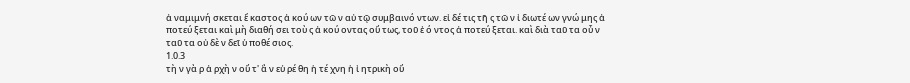ἀ ναμιμνή σκεται ἕ καστος ἀ κού ων τῶ ν αὐ τῷ συμβαινό ντων. εἰ δέ τις τῆ ς τῶ ν ἰ διωτέ ων γνώ μης ἀ ποτεύ ξεται καὶ μὴ διαθή σει τοὺ ς ἀ κού οντας οὕ τως, τοῦ ἐ ό ντος ἀ ποτεύ ξεται. καὶ διὰ ταῦ τα οὖ ν ταῦ τα οὐ δὲ ν δεῖ ὑ ποθέ σιος.
1.0.3
τὴ ν γὰ ρ ἀ ρχὴ ν οὔ τ' ἂ ν εὑ ρέ θη ἡ τέ χνη ἡ ἰ ητρικὴ οὔ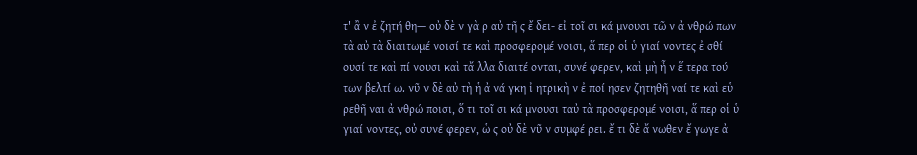τ' ἂ ν ἐ ζητή θη— οὐ δὲ ν γὰ ρ αὐ τῆ ς ἔ δει- εἰ τοῖ σι κά μνουσι τῶ ν ἀ νθρώ πων τὰ αὐ τὰ διαιτωμέ νοισί τε καὶ προσφερομέ νοισι, ἅ περ οἱ ὑ γιαί νοντες ἐ σθί ουσί τε καὶ πί νουσι καὶ τἄ λλα διαιτέ ονται, συνέ φερεν, καὶ μὴ ἦ ν ἕ τερα τού των βελτί ω. νῦ ν δὲ αὐ τὴ ἡ ἀ νά γκη ἰ ητρικὴ ν ἐ ποί ησεν ζητηθῆ ναί τε καὶ εὑ ρεθῆ ναι ἀ νθρώ ποισι, ὅ τι τοῖ σι κά μνουσι ταὐ τὰ προσφερομέ νοισι, ἅ περ οἱ ὑ γιαί νοντες, οὐ συνέ φερεν, ὡ ς οὐ δὲ νῦ ν συμφέ ρει. ἔ τι δὲ ἄ νωθεν ἔ γωγε ἀ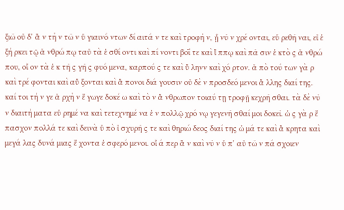ξιῶ οὐ δ' ἂ ν τὴ ν τῶ ν ὑ γιαινό ντων δί αιτά ν τε καὶ τροφή ν, ᾗ νῦ ν χρέ ονται, εὑ ρεθῆ ναι, εἰ ἐ ξή ρκει τῷ ἀ νθρώ πῳ ταὐ τὰ ἐ σθί οντι καὶ πί νοντι βοί̈ τε καὶ ἵ ππῳ καὶ πᾶ σιν ἐ κτὸ ς ἀ νθρώ που, οἷ ον τὰ ἐ κ τῆ ς γῆ ς φυό μενα, καρπού ς τε καὶ ὕ ληνν καὶ χό ρτον. ἀ πὸ τού των γὰ ρ καὶ τρέ φονται καὶ αὔ ξονται καὶ ἄ πονοι διά γουσιν οὐ δὲ ν προσδεό μενοι ἄ λλης διαί της. καί τοι τή ν γε ἀ ρχὴ ν ἔ γωγε δοκέ ω καὶ τὸ ν ἄ νθρωπον τοιαύ τῃ τροφῇ κεχρῆ σθαι. τὰ δὲ νῦ ν διαιτή ματα εὑ ρημέ να καὶ τετεχνημέ να ἐ ν πολλῷ χρό νῳ γεγενῆ σθαί μοι δοκεῖ. ὡ ς γὰ ρ ἔ πασχον πολλά τε καὶ δεινὰ ὑ πὸ ἰ σχυρῆ ς τε καὶ θηριώ δεος διαί της ὠ μά τε καὶ ἄ κρητα καὶ μεγά λας δυνά μιας ἔ χοντα ἐ σφερό μενοι. οἷ ά περ ἂ ν καὶ νῦ ν ὑ π' αὐ τῶ ν πά σχοιεν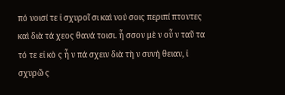πό νοισί τε ἰ σχυροῖ σι καὶ νού σοις περιπί πτοντες καὶ διὰ τά χεος θανά τοισι. ἧ σσον μὲ ν οὖ ν ταῦ τα τό τε εἰ κὸ ς ἦ ν πά σχειν διὰ τὴ ν συνή θειαν, ἰ σχυρῶ ς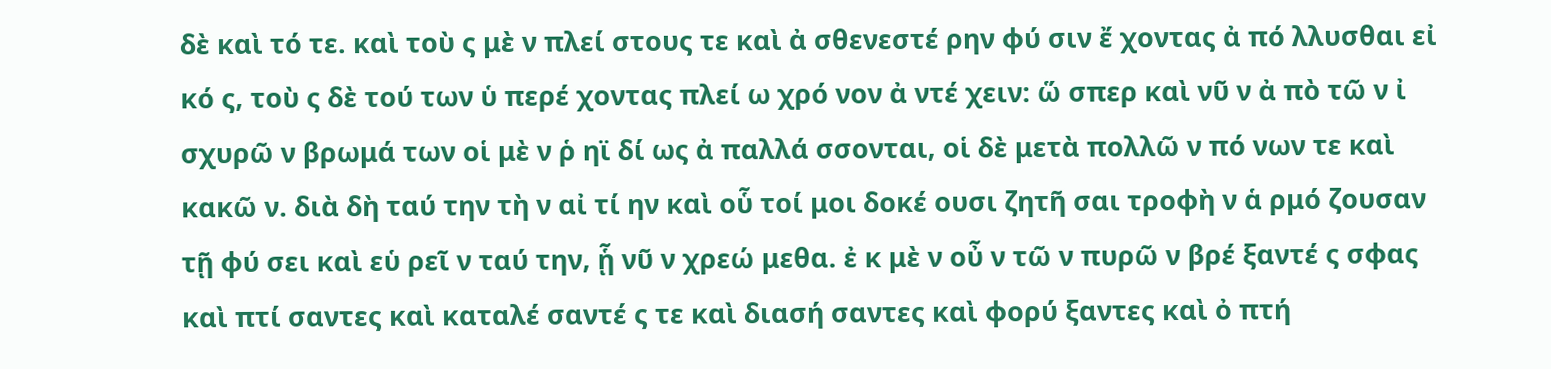δὲ καὶ τό τε. καὶ τοὺ ς μὲ ν πλεί στους τε καὶ ἀ σθενεστέ ρην φύ σιν ἔ χοντας ἀ πό λλυσθαι εἰ κό ς, τοὺ ς δὲ τού των ὑ περέ χοντας πλεί ω χρό νον ἀ ντέ χειν: ὥ σπερ καὶ νῦ ν ἀ πὸ τῶ ν ἰ σχυρῶ ν βρωμά των οἱ μὲ ν ῥ ηϊ δί ως ἀ παλλά σσονται, οἱ δὲ μετὰ πολλῶ ν πό νων τε καὶ κακῶ ν. διὰ δὴ ταύ την τὴ ν αἰ τί ην καὶ οὗ τοί μοι δοκέ ουσι ζητῆ σαι τροφὴ ν ἁ ρμό ζουσαν τῇ φύ σει καὶ εὑ ρεῖ ν ταύ την, ᾗ νῦ ν χρεώ μεθα. ἐ κ μὲ ν οὖ ν τῶ ν πυρῶ ν βρέ ξαντέ ς σφας καὶ πτί σαντες καὶ καταλέ σαντέ ς τε καὶ διασή σαντες καὶ φορύ ξαντες καὶ ὀ πτή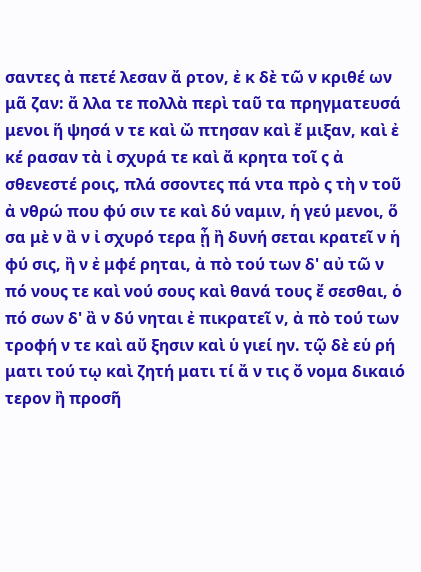σαντες ἀ πετέ λεσαν ἄ ρτον, ἐ κ δὲ τῶ ν κριθέ ων μᾶ ζαν: ἄ λλα τε πολλὰ περὶ ταῦ τα πρηγματευσά μενοι ἥ ψησά ν τε καὶ ὤ πτησαν καὶ ἔ μιξαν, καὶ ἐ κέ ρασαν τὰ ἰ σχυρά τε καὶ ἄ κρητα τοῖ ς ἀ σθενεστέ ροις, πλά σσοντες πά ντα πρὸ ς τὴ ν τοῦ ἀ νθρώ που φύ σιν τε καὶ δύ ναμιν, ἡ γεύ μενοι, ὅ σα μὲ ν ἂ ν ἰ σχυρό τερα ᾖ ἢ δυνή σεται κρατεῖ ν ἡ φύ σις, ἢ ν ἐ μφέ ρηται, ἀ πὸ τού των δ' αὐ τῶ ν πό νους τε καὶ νού σους καὶ θανά τους ἔ σεσθαι, ὁ πό σων δ' ἂ ν δύ νηται ἐ πικρατεῖ ν, ἀ πὸ τού των τροφή ν τε καὶ αὔ ξησιν καὶ ὑ γιεί ην. τῷ δὲ εὑ ρή ματι τού τῳ καὶ ζητή ματι τί ἄ ν τις ὄ νομα δικαιό τερον ἢ προσῆ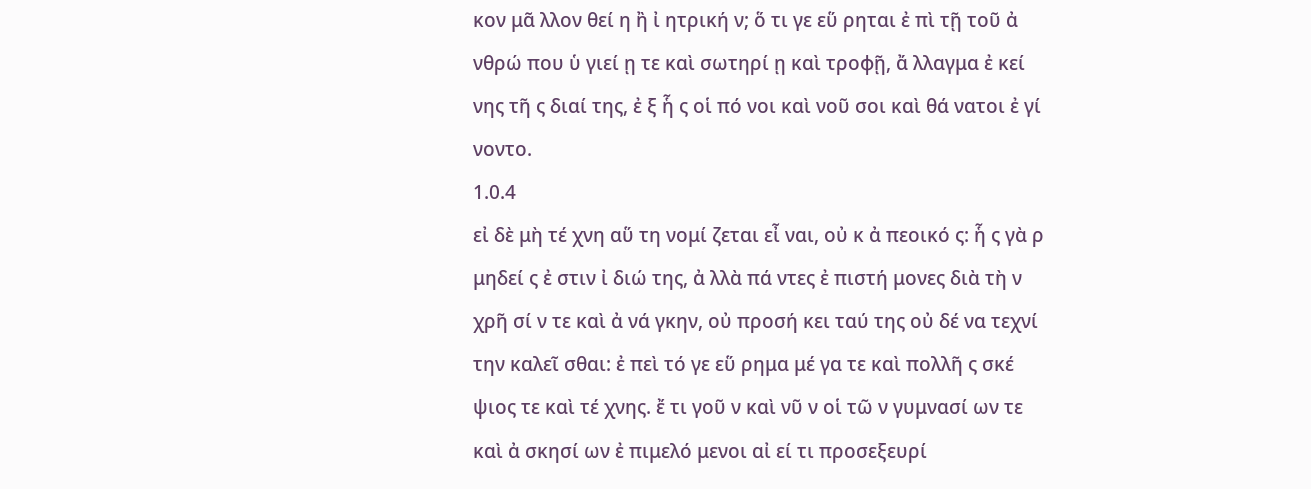κον μᾶ λλον θεί η ἢ ἰ ητρική ν; ὅ τι γε εὕ ρηται ἐ πὶ τῇ τοῦ ἀ νθρώ που ὑ γιεί ῃ τε καὶ σωτηρί ῃ καὶ τροφῇ, ἄ λλαγμα ἐ κεί νης τῆ ς διαί της, ἐ ξ ἧ ς οἱ πό νοι καὶ νοῦ σοι καὶ θά νατοι ἐ γί νοντο.
1.0.4
εἰ δὲ μὴ τέ χνη αὕ τη νομί ζεται εἶ ναι, οὐ κ ἀ πεοικό ς: ἧ ς γὰ ρ μηδεί ς ἐ στιν ἰ διώ της, ἀ λλὰ πά ντες ἐ πιστή μονες διὰ τὴ ν χρῆ σί ν τε καὶ ἀ νά γκην, οὐ προσή κει ταύ της οὐ δέ να τεχνί την καλεῖ σθαι: ἐ πεὶ τό γε εὕ ρημα μέ γα τε καὶ πολλῆ ς σκέ ψιος τε καὶ τέ χνης. ἔ τι γοῦ ν καὶ νῦ ν οἱ τῶ ν γυμνασί ων τε καὶ ἀ σκησί ων ἐ πιμελό μενοι αἰ εί τι προσεξευρί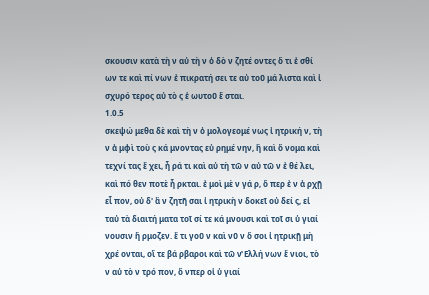σκουσιν κατὰ τὴ ν αὐ τὴ ν ὁ δὸ ν ζητέ οντες ὅ τι ἐ σθί ων τε καὶ πί νων ἐ πικρατή σει τε αὐ τοῦ μά λιστα καὶ ἰ σχυρό τερος αὐ τὸ ς ἑ ωυτοῦ ἔ σται.
1.0.5
σκεψώ μεθα δὲ καὶ τὴ ν ὁ μολογεομέ νως ἰ ητρική ν, τὴ ν ἀ μφὶ τοὺ ς κά μνοντας εὑ ρημέ νην, ἣ καὶ ὄ νομα καὶ τεχνί τας ἔ χει, ἦ ρά τι καὶ αὐ τὴ τῶ ν αὐ τῶ ν ἐ θέ λει, καὶ πό θεν ποτὲ ἦ ρκται. ἐ μοὶ μὲ ν γά ρ, ὅ περ ἐ ν ἀ ρχῇ εἶ πον, οὐ δ' ἂ ν ζητῆ σαι ἰ ητρικὴ ν δοκεῖ οὐ δεί ς, εἰ ταὐ τὰ διαιτή ματα τοῖ σί τε κά μνουσι καὶ τοῖ σι ὑ γιαί νουσιν ἥ ρμοζεν. ἔ τι γοῦ ν καὶ νῦ ν ὅ σοι ἰ ητρικῇ μὴ χρέ ονται, οἵ τε βά ρβαροι καὶ τῶ ν̔ Ελλή νων ἔ νιοι, τὸ ν αὐ τὸ ν τρό πον, ὅ νπερ οἱ ὑ γιαί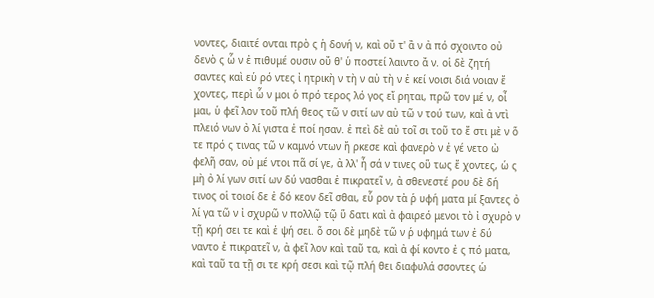νοντες, διαιτέ ονται πρὸ ς ἡ δονή ν, καὶ οὔ τ' ἂ ν ἀ πό σχοιντο οὐ δενὸ ς ὧ ν ἐ πιθυμέ ουσιν οὔ θ' ὑ ποστεί λαιντο ἄ ν. οἱ δὲ ζητή σαντες καὶ εὑ ρό ντες ἰ ητρικὴ ν τὴ ν αὐ τὴ ν ἐ κεί νοισι διά νοιαν ἔ χοντες, περὶ ὧ ν μοι ὁ πρό τερος λό γος εἴ ρηται, πρῶ τον μέ ν, οἶ μαι, ὑ φεῖ λον τοῦ πλή θεος τῶ ν σιτί ων αὐ τῶ ν τού των, καὶ ἀ ντὶ πλειό νων ὀ λί γιστα ἐ ποί ησαν. ἐ πεὶ δὲ αὐ τοῖ σι τοῦ το ἔ στι μὲ ν ὅ τε πρό ς τινας τῶ ν καμνό ντων ἤ ρκεσε καὶ φανερὸ ν ἐ γέ νετο ὠ φελῆ σαν, οὐ μέ ντοι πᾶ σί γε, ἀ λλ' ἦ σά ν τινες οὕ τως ἔ χοντες, ὡ ς μὴ ὀ λί γων σιτί ων δύ νασθαι ἐ πικρατεῖ ν, ἀ σθενεστέ ρου δὲ δή τινος οἱ τοιοί δε ἐ δό κεον δεῖ σθαι, εὗ ρον τὰ ῥ υφή ματα μί ξαντες ὀ λί γα τῶ ν ἰ σχυρῶ ν πολλῷ τῷ ὕ δατι καὶ ἀ φαιρεό μενοι τὸ ἰ σχυρὸ ν τῇ κρή σει τε καὶ ἑ ψή σει. ὅ σοι δὲ μηδὲ τῶ ν ῥ υφημά των ἐ δύ ναντο ἐ πικρατεῖ ν, ἀ φεῖ λον καὶ ταῦ τα, καὶ ἀ φί κοντο ἐ ς πό ματα, καὶ ταῦ τα τῇ σι τε κρή σεσι καὶ τῷ πλή θει διαφυλά σσοντες ὡ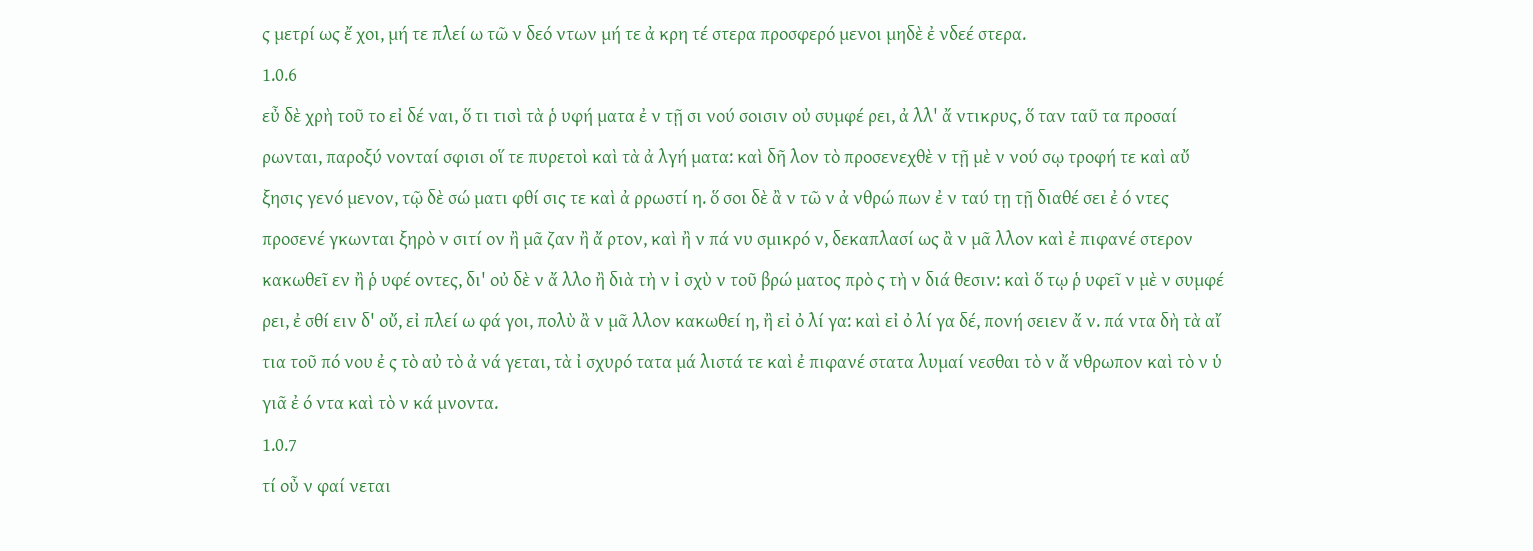ς μετρί ως ἔ χοι, μή τε πλεί ω τῶ ν δεό ντων μή τε ἀ κρη τέ στερα προσφερό μενοι μηδὲ ἐ νδεέ στερα.
1.0.6
εὖ δὲ χρὴ τοῦ το εἰ δέ ναι, ὅ τι τισὶ τὰ ῥ υφή ματα ἐ ν τῇ σι νού σοισιν οὐ συμφέ ρει, ἀ λλ' ἄ ντικρυς, ὅ ταν ταῦ τα προσαί ρωνται, παροξύ νονταί σφισι οἵ τε πυρετοὶ καὶ τὰ ἀ λγή ματα: καὶ δῆ λον τὸ προσενεχθὲ ν τῇ μὲ ν νού σῳ τροφή τε καὶ αὔ ξησις γενό μενον, τῷ δὲ σώ ματι φθί σις τε καὶ ἀ ρρωστί η. ὅ σοι δὲ ἂ ν τῶ ν ἀ νθρώ πων ἐ ν ταύ τῃ τῇ διαθέ σει ἐ ό ντες προσενέ γκωνται ξηρὸ ν σιτί ον ἢ μᾶ ζαν ἢ ἄ ρτον, καὶ ἢ ν πά νυ σμικρό ν, δεκαπλασί ως ἂ ν μᾶ λλον καὶ ἐ πιφανέ στερον κακωθεῖ εν ἢ ῥ υφέ οντες, δι' οὐ δὲ ν ἄ λλο ἢ διὰ τὴ ν ἰ σχὺ ν τοῦ βρώ ματος πρὸ ς τὴ ν διά θεσιν: καὶ ὅ τῳ ῥ υφεῖ ν μὲ ν συμφέ ρει, ἐ σθί ειν δ' οὔ, εἰ πλεί ω φά γοι, πολὺ ἂ ν μᾶ λλον κακωθεί η, ἢ εἰ ὀ λί γα: καὶ εἰ ὀ λί γα δέ, πονή σειεν ἄ ν. πά ντα δὴ τὰ αἴ τια τοῦ πό νου ἐ ς τὸ αὐ τὸ ἀ νά γεται, τὰ ἰ σχυρό τατα μά λιστά τε καὶ ἐ πιφανέ στατα λυμαί νεσθαι τὸ ν ἄ νθρωπον καὶ τὸ ν ὑ γιᾶ ἐ ό ντα καὶ τὸ ν κά μνοντα.
1.0.7
τί οὖ ν φαί νεται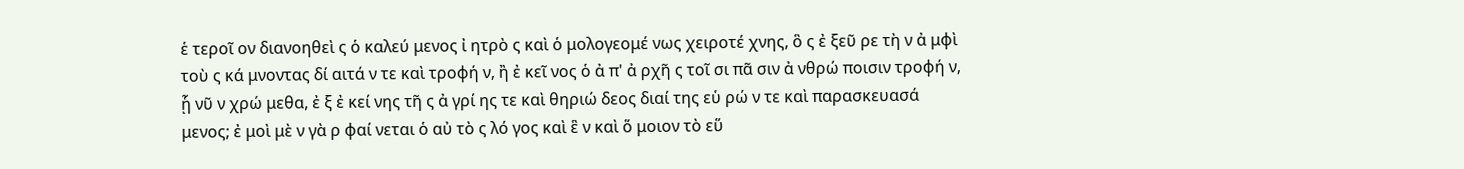ἑ τεροῖ ον διανοηθεὶ ς ὁ καλεύ μενος ἰ ητρὸ ς καὶ ὁ μολογεομέ νως χειροτέ χνης, ὃ ς ἐ ξεῦ ρε τὴ ν ἀ μφὶ τοὺ ς κά μνοντας δί αιτά ν τε καὶ τροφή ν, ἢ ἐ κεῖ νος ὁ ἀ π' ἀ ρχῆ ς τοῖ σι πᾶ σιν ἀ νθρώ ποισιν τροφή ν, ᾗ νῦ ν χρώ μεθα, ἐ ξ ἐ κεί νης τῆ ς ἀ γρί ης τε καὶ θηριώ δεος διαί της εὑ ρώ ν τε καὶ παρασκευασά μενος; ἐ μοὶ μὲ ν γὰ ρ φαί νεται ὁ αὐ τὸ ς λό γος καὶ ἓ ν καὶ ὅ μοιον τὸ εὕ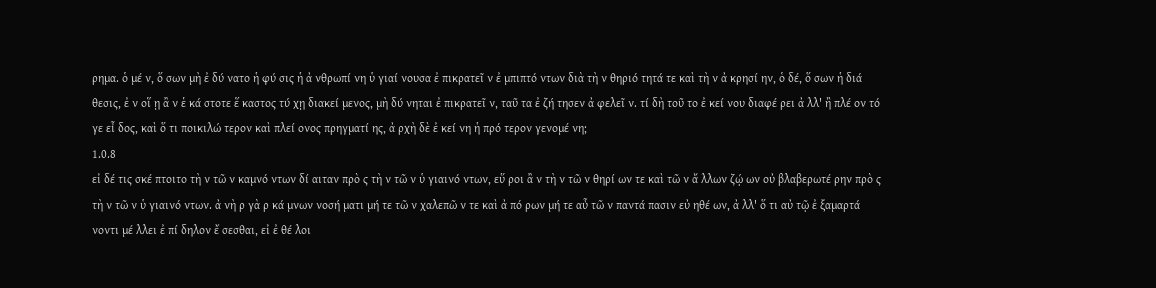ρημα. ὁ μέ ν, ὅ σων μὴ ἐ δύ νατο ἡ φύ σις ἡ ἀ νθρωπί νη ὑ γιαί νουσα ἐ πικρατεῖ ν ἐ μπιπτό ντων διὰ τὴ ν θηριό τητά τε καὶ τὴ ν ἀ κρησί ην, ὁ δέ, ὅ σων ἡ διά θεσις, ἐ ν οἵ ῃ ἂ ν ἑ κά στοτε ἕ καστος τύ χῃ διακεί μενος, μὴ δύ νηται ἐ πικρατεῖ ν, ταῦ τα ἐ ζή τησεν ἀ φελεῖ ν. τί δὴ τοῦ το ἐ κεί νου διαφέ ρει ἀ λλ' ἢ πλέ ον τό γε εἶ δος, καὶ ὅ τι ποικιλώ τερον καὶ πλεί ονος πρηγματί ης, ἀ ρχὴ δὲ ἐ κεί νη ἡ πρό τερον γενομέ νη;
1.0.8
εἰ δέ τις σκέ πτοιτο τὴ ν τῶ ν καμνό ντων δί αιταν πρὸ ς τὴ ν τῶ ν ὑ γιαινό ντων, εὕ ροι ἂ ν τὴ ν τῶ ν θηρί ων τε καὶ τῶ ν ἄ λλων ζῴ ων οὐ βλαβερωτέ ρην πρὸ ς τὴ ν τῶ ν ὑ γιαινό ντων. ἀ νὴ ρ γὰ ρ κά μνων νοσή ματι μή τε τῶ ν χαλεπῶ ν τε καὶ ἀ πό ρων μή τε αὖ τῶ ν παντά πασιν εὐ ηθέ ων, ἀ λλ' ὅ τι αὐ τῷ ἐ ξαμαρτά νοντι μέ λλει ἐ πί δηλον ἔ σεσθαι, εἰ ἐ θέ λοι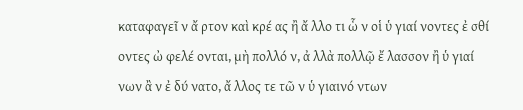καταφαγεῖ ν ἄ ρτον καὶ κρέ ας ἢ ἄ λλο τι ὧ ν οἱ ὑ γιαί νοντες ἐ σθί οντες ὠ φελέ ονται, μὴ πολλό ν, ἀ λλὰ πολλῷ ἔ λασσον ἢ ὑ γιαί νων ἂ ν ἐ δύ νατο, ἄ λλος τε τῶ ν ὑ γιαινό ντων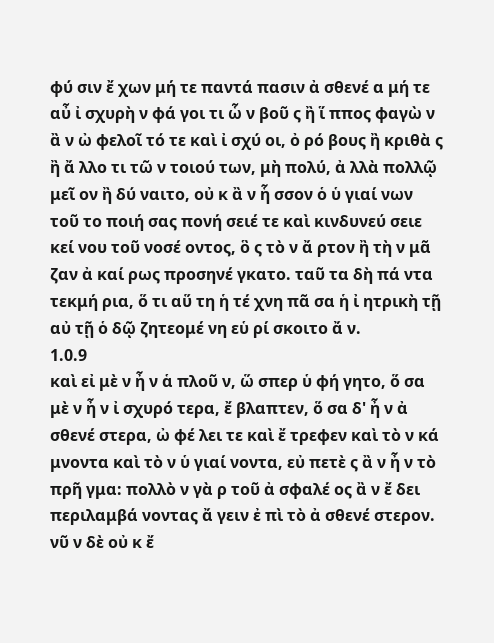φύ σιν ἔ χων μή τε παντά πασιν ἀ σθενέ α μή τε αὖ ἰ σχυρὴ ν φά γοι τι ὧ ν βοῦ ς ἢ ἵ ππος φαγὼ ν ἂ ν ὠ φελοῖ τό τε καὶ ἰ σχύ οι, ὀ ρό βους ἢ κριθὰ ς ἢ ἄ λλο τι τῶ ν τοιού των, μὴ πολύ, ἀ λλὰ πολλῷ μεῖ ον ἢ δύ ναιτο, οὐ κ ἂ ν ἧ σσον ὁ ὑ γιαί νων τοῦ το ποιή σας πονή σειέ τε καὶ κινδυνεύ σειε κεί νου τοῦ νοσέ οντος, ὃ ς τὸ ν ἄ ρτον ἢ τὴ ν μᾶ ζαν ἀ καί ρως προσηνέ γκατο. ταῦ τα δὴ πά ντα τεκμή ρια, ὅ τι αὕ τη ἡ τέ χνη πᾶ σα ἡ ἰ ητρικὴ τῇ αὐ τῇ ὁ δῷ ζητεομέ νη εὑ ρί σκοιτο ἄ ν.
1.0.9
καὶ εἰ μὲ ν ἦ ν ἁ πλοῦ ν, ὥ σπερ ὑ φή γητο, ὅ σα μὲ ν ἦ ν ἰ σχυρό τερα, ἔ βλαπτεν, ὅ σα δ' ἦ ν ἀ σθενέ στερα, ὠ φέ λει τε καὶ ἔ τρεφεν καὶ τὸ ν κά μνοντα καὶ τὸ ν ὑ γιαί νοντα, εὐ πετὲ ς ἂ ν ἦ ν τὸ πρῆ γμα: πολλὸ ν γὰ ρ τοῦ ἀ σφαλέ ος ἂ ν ἔ δει περιλαμβά νοντας ἄ γειν ἐ πὶ τὸ ἀ σθενέ στερον. νῦ ν δὲ οὐ κ ἔ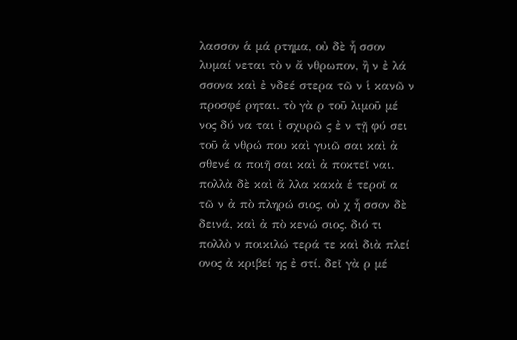λασσον ἁ μά ρτημα, οὐ δὲ ἧ σσον λυμαί νεται τὸ ν ἄ νθρωπον, ἢ ν ἐ λά σσονα καὶ ἐ νδεέ στερα τῶ ν ἱ κανῶ ν προσφέ ρηται. τὸ γὰ ρ τοῦ λιμοῦ μέ νος δύ να ται ἰ σχυρῶ ς ἐ ν τῇ φύ σει τοῦ ἀ νθρώ που καὶ γυιῶ σαι καὶ ἀ σθενέ α ποιῆ σαι καὶ ἀ ποκτεῖ ναι. πολλὰ δὲ καὶ ἄ λλα κακὰ ἑ τεροῖ α τῶ ν ἀ πὸ πληρώ σιος, οὐ χ ἧ σσον δὲ δεινά, καὶ ἀ πὸ κενώ σιος. διό τι πολλὸ ν ποικιλώ τερά τε καὶ διὰ πλεί ονος ἀ κριβεί ης ἐ στί. δεῖ γὰ ρ μέ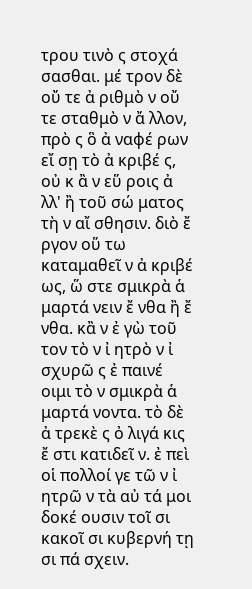τρου τινὸ ς στοχά σασθαι. μέ τρον δὲ οὔ τε ἀ ριθμὸ ν οὔ τε σταθμὸ ν ἄ λλον, πρὸ ς ὃ ἀ ναφέ ρων εἴ σῃ τὸ ἀ κριβέ ς, οὐ κ ἂ ν εὕ ροις ἀ λλ' ἢ τοῦ σώ ματος τὴ ν αἴ σθησιν. διὸ ἔ ργον οὕ τω καταμαθεῖ ν ἀ κριβέ ως, ὥ στε σμικρὰ ἁ μαρτά νειν ἔ νθα ἢ ἔ νθα. κἂ ν ἐ γὼ τοῦ τον τὸ ν ἰ ητρὸ ν ἰ σχυρῶ ς ἐ παινέ οιμι τὸ ν σμικρὰ ἁ μαρτά νοντα. τὸ δὲ ἀ τρεκὲ ς ὀ λιγά κις ἔ στι κατιδεῖ ν. ἐ πεὶ οἱ πολλοί γε τῶ ν ἰ ητρῶ ν τὰ αὐ τά μοι δοκέ ουσιν τοῖ σι κακοῖ σι κυβερνή τῃ σι πά σχειν.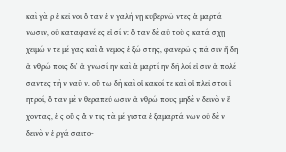καὶ γὰ ρ ἐ κεῖ νοι ὅ ταν ἐ ν γαλή νῃ κυβερνῶ ντες ἁ μαρτά νωσιν, οὐ καταφανέ ες εἰ σί ν: ὅ ταν δὲ αὐ τοὺ ς κατά σχῃ χειμώ ν τε μέ γας καὶ ἄ νεμος ἐ ξώ στης, φανερῶ ς πᾶ σιν ἤ δη ἀ νθρώ ποις δι' ἀ γνωσί ην καὶ ἁ μαρτί ην δῆ λοί εἰ σιν ἀ πολέ σαντες τὴ ν ναῦ ν. οὕ τω δὴ καὶ οἱ κακοί τε καὶ οἱ πλεῖ στοι ἰ ητροί, ὅ ταν μὲ ν θεραπεύ ωσιν ἀ νθρώ πους μηδὲ ν δεινὸ ν ἔ χοντας, ἐ ς οὓ ς ἄ ν τις τὰ μέ γιστα ἐ ξαμαρτά νων οὐ δὲ ν δεινὸ ν ἐ ργά σαιτο-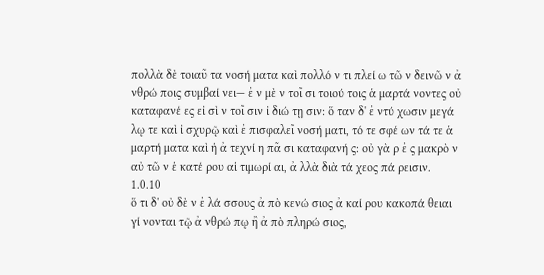πολλὰ δὲ τοιαῦ τα νοσή ματα καὶ πολλό ν τι πλεί ω τῶ ν δεινῶ ν ἀ νθρώ ποις συμβαί νει— ἐ ν μὲ ν τοῖ σι τοιού τοις ἁ μαρτά νοντες οὐ καταφανέ ες εἰ σὶ ν τοῖ σιν ἰ διώ τῃ σιν: ὅ ταν δ' ἐ ντύ χωσιν μεγά λῳ τε καὶ ἰ σχυρῷ καὶ ἐ πισφαλεῖ νοσή ματι, τό τε σφέ ων τά τε ἁ μαρτή ματα καὶ ἡ ἀ τεχνί η πᾶ σι καταφανή ς: οὐ γὰ ρ ἐ ς μακρὸ ν αὐ τῶ ν ἑ κατέ ρου αἱ τιμωρί αι, ἀ λλὰ διὰ τά χεος πά ρεισιν.
1.0.10
ὅ τι δ' οὐ δὲ ν ἐ λά σσους ἀ πὸ κενώ σιος ἀ καί ρου κακοπά θειαι γί νονται τῷ ἀ νθρώ πῳ ἢ ἀ πὸ πληρώ σιος,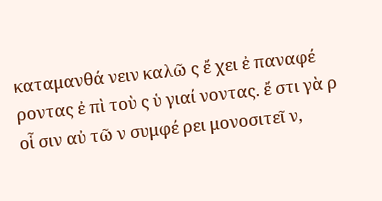καταμανθά νειν καλῶ ς ἔ χει ἐ παναφέ ροντας ἐ πὶ τοὺ ς ὑ γιαί νοντας. ἔ στι γὰ ρ οἷ σιν αὐ τῶ ν συμφέ ρει μονοσιτεῖ ν,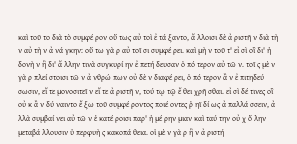καὶ τοῦ το διὰ τὸ συμφέ ρον οὕ τως αὐ τοὶ ἐ τά ξαντο, ἄ λλοισι δὲ ἀ ριστῆ ν διὰ τὴ ν αὐ τὴ ν ἀ νά γκην: οὕ τω γὰ ρ αὐ τοῖ σι συμφέ ρει. καὶ μὴ ν τοῦ τ' εἰ σὶ οἳ δι' ἡ δονὴ ν ἢ δι' ἄ λλην τινὰ συγκυρί ην ἐ πετή δευσαν ὁ πό τερον αὐ τῶ ν. τοῖ ς μὲ ν γὰ ρ πλεί στοισι τῶ ν ἀ νθρώ πων οὐ δὲ ν διαφέ ρει, ὁ πό τερον ἂ ν ἐ πιτηδεύ σωσιν, εἴ τε μονοσιτεῖ ν εἴ τε ἀ ριστῆ ν, τού τῳ τῷ ἔ θει χρῆ σθαι. εἰ σὶ δέ τινες οἳ οὐ κ ἂ ν δύ ναιντο ἔ ξω τοῦ συμφέ ροντος ποιέ οντες ῥ ηϊ δί ως ἀ παλλά σσειν, ἀ λλὰ συμβαί νει αὐ τῶ ν ἑ κατέ ροισι παρ' ἡ μέ ρην μιαν καὶ ταύ την οὐ χ ὅ λην μεταβά λλουσιν ὑ περφυὴ ς κακοπά θεια. οἱ μὲ ν γὰ ρ ἢ ν ἀ ριστή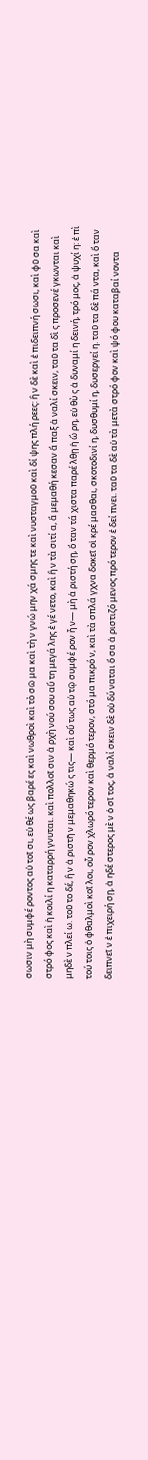σωσιν μὴ συμφέ ροντος αὐ τοῖ σι, εὐ θέ ως βαρέ ες καὶ νωθροὶ καὶ τὸ σῶ μα καὶ τὴ ν γνώ μην χά σμης τε καὶ νυσταγμοῦ καὶ δί ψης πλή ρεες: ἢ ν δὲ καὶ ἐ πιδειπνή σωσι, καὶ φῦ σα καὶ στρό φος καὶ ἡ κοιλί η καταρρή γνυται. καὶ πολλοῖ σιν ἀ ρχὴ νού σου αὕ τη μεγά λης ἐ γέ νετο, καὶ ἢ ν τὰ σιτί α, ἃ μεμαθή κεσαν ἅ παξ ἀ ναλί σκειν, ταῦ τα δὶ ς προσενέ γκωνται καὶ μηδὲ ν πλεί ω. τοῦ το δέ, ἢ ν ἀ ριστῆ ν μεμαθηκώ ς τις— καὶ οὕ τως αὐ τῷ συμφέ ρον ἦ ν— μὴ ἀ ριστή σῃ, ὅ ταν τά χιστα παρέ λθῃ ἡ ὥ ρη, εὐ θὺ ς ἀ δυναμί η δεινή, τρό μος, ἀ ψυχί η: ἐ πὶ τού τοις ὀ φθαλμοὶ κοῖ λοι, οὖ ρον χλωρό τερον καὶ θερμό τερον, στό μα πικρό ν, καὶ τὰ σπλά γχνα δοκεῖ οἱ κρέ μασθαι, σκοτοδινί η, δυσθυμί η, δυσεργεί η. ταῦ τα δὲ πά ντα, καὶ ὅ ταν δειπνεῖ ν ἐ πιχειρή σῃ, ἀ ηδέ στερος μὲ ν ὁ σῖ τος, ἀ ναλί σκειν δὲ οὐ δύ ναται ὅ σα ἀ ριστιζό μενος πρό τερον ἐ δεί πνει. ταῦ τα δὲ αὐ τὰ μετὰ στρό φον καὶ ψό φου καταβαί νοντα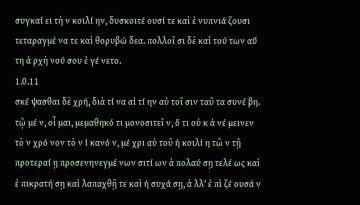συγκαί ει τὴ ν κοιλί ην, δυσκοιτέ ουσί τε καὶ ἐ νυπνιά ζουσι τεταραγμέ να τε καὶ θορυβώ δεα. πολλοῖ σι δὲ καὶ τού των αὕ τη ἀ ρχὴ νού σου ἐ γέ νετο.
1.0.11
σκέ ψασθαι δὲ χρή, διὰ τί να αἰ τί ην αὐ τοῖ σιν ταῦ τα συνέ βη. τῷ μέ ν, οἶ μαι, μεμαθηκό τι μονοσιτεῖ ν, ὅ τι οὐ κ ἀ νέ μεινεν τὸ ν χρό νον τὸ ν ἱ κανό ν, μέ χρι αὐ τοῦ ἡ κοιλί η τῶ ν τῇ προτεραί ῃ προσενηνεγμέ νων σιτί ων ἀ πολαύ σῃ τελέ ως καὶ ἐ πικρατή σῃ καὶ λαπαχθῇ τε καὶ ἡ συχά σῃ, ἀ λλ' ἐ πὶ ζέ ουσά ν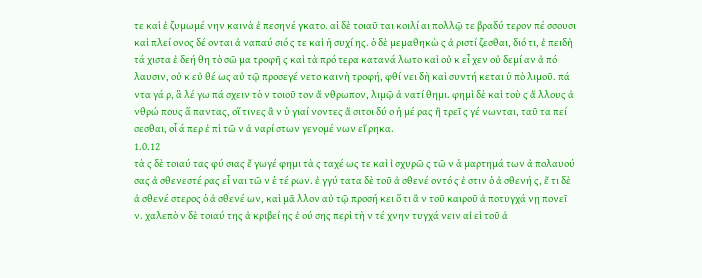τε καὶ ἐ ζυμωμέ νην καινὰ ἐ πεσηνέ γκατο. αἱ δὲ τοιαῦ ται κοιλί αι πολλῷ τε βραδύ τερον πέ σσουσι καὶ πλεί ονος δέ ονται ἀ ναπαύ σιό ς τε καὶ ἡ συχί ης. ὁ δὲ μεμαθηκὼ ς ἀ ριστί ζεσθαι, διό τι, ἐ πειδὴ τά χιστα ἐ δεή θη τὸ σῶ μα τροφῆ ς καὶ τὰ πρό τερα κατανά λωτο καὶ οὐ κ εἶ χεν οὐ δεμί αν ἀ πό λαυσιν, οὐ κ εὐ θέ ως αὐ τῷ προσεγέ νετο καινὴ τροφή, φθί νει δὴ καὶ συντή κεται ὑ πὸ λιμοῦ. πά ντα γά ρ, ἃ λέ γω πά σχειν τὸ ν τοιοῦ τον ἄ νθρωπον, λιμῷ ἀ νατί θημι. φημὶ δὲ καὶ τοὺ ς ἄ λλους ἀ νθρώ πους ἅ παντας, οἵ τινες ἂ ν ὑ γιαί νοντες ἄ σιτοι δύ ο ἡ μέ ρας ἢ τρεῖ ς γέ νωνται, ταῦ τα πεί σεσθαι, οἷ ά περ ἐ πὶ τῶ ν ἀ ναρί στων γενομέ νων εἴ ρηκα.
1.0.12
τὰ ς δὲ τοιαύ τας φύ σιας ἔ γωγέ φημι τὰ ς ταχέ ως τε καὶ ἰ σχυρῶ ς τῶ ν ἁ μαρτημά των ἀ πολαυού σας ἀ σθενεστέ ρας εἶ ναι τῶ ν ἑ τέ ρων. ἐ γγύ τατα δὲ τοῦ ἀ σθενέ οντό ς ἐ στιν ὁ ἀ σθενή ς, ἔ τι δὲ ἀ σθενέ στερος ὁ ἀ σθενέ ων, καὶ μᾶ λλον αὐ τῷ προσή κει ὅ τι ἂ ν τοῦ καιροῦ ἀ ποτυγχά νῃ πονεῖ ν. χαλεπὸ ν δὲ τοιαύ της ἀ κριβεί ης ἐ ού σης περὶ τὴ ν τέ χνην τυγχά νειν αἰ εὶ τοῦ ἀ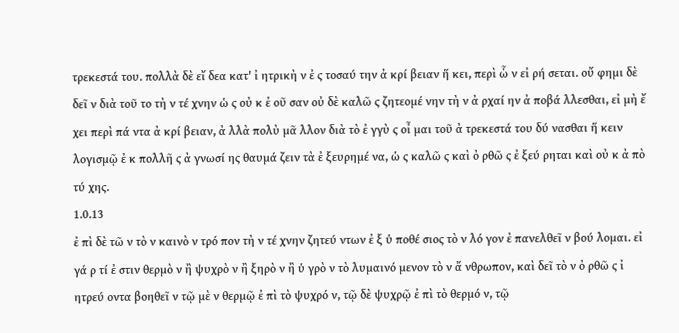τρεκεστά του. πολλὰ δὲ εἴ δεα κατ' ἰ ητρικὴ ν ἐ ς τοσαύ την ἀ κρί βειαν ἥ κει, περὶ ὧ ν εἰ ρή σεται. οὔ φημι δὲ δεῖ ν διὰ τοῦ το τὴ ν τέ χνην ὡ ς οὐ κ ἐ οῦ σαν οὐ δὲ καλῶ ς ζητεομέ νην τὴ ν ἀ ρχαί ην ἀ ποβά λλεσθαι, εἰ μὴ ἔ χει περὶ πά ντα ἀ κρί βειαν, ἀ λλὰ πολὺ μᾶ λλον διὰ τὸ ἐ γγὺ ς οἶ μαι τοῦ ἀ τρεκεστά του δύ νασθαι ἥ κειν λογισμῷ ἐ κ πολλῆ ς ἀ γνωσί ης θαυμά ζειν τὰ ἐ ξευρημέ να, ὡ ς καλῶ ς καὶ ὀ ρθῶ ς ἐ ξεύ ρηται καὶ οὐ κ ἀ πὸ τύ χης.
1.0.13
ἐ πὶ δὲ τῶ ν τὸ ν καινὸ ν τρό πον τὴ ν τέ χνην ζητεύ ντων ἐ ξ ὑ ποθέ σιος τὸ ν λό γον ἐ πανελθεῖ ν βού λομαι. εἰ γά ρ τί ἐ στιν θερμὸ ν ἢ ψυχρὸ ν ἢ ξηρὸ ν ἢ ὑ γρὸ ν τὸ λυμαινό μενον τὸ ν ἄ νθρωπον, καὶ δεῖ τὸ ν ὀ ρθῶ ς ἰ ητρεύ οντα βοηθεῖ ν τῷ μὲ ν θερμῷ ἐ πὶ τὸ ψυχρό ν, τῷ δὲ ψυχρῷ ἐ πὶ τὸ θερμό ν, τῷ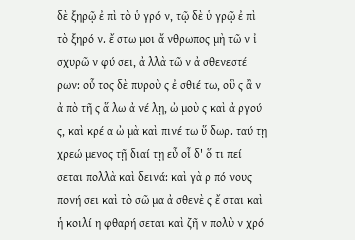δὲ ξηρῷ ἐ πὶ τὸ ὑ γρό ν, τῷ δὲ ὑ γρῷ ἐ πὶ τὸ ξηρό ν. ἔ στω μοι ἄ νθρωπος μὴ τῶ ν ἰ σχυρῶ ν φύ σει, ἀ λλὰ τῶ ν ἀ σθενεστέ ρων: οὗ τος δὲ πυροὺ ς ἐ σθιέ τω, οὓ ς ἂ ν ἀ πὸ τῆ ς ἅ λω ἀ νέ λῃ, ὠ μοὺ ς καὶ ἀ ργού ς, καὶ κρέ α ὠ μὰ καὶ πινέ τω ὕ δωρ. ταύ τῃ χρεώ μενος τῇ διαί τῃ εὖ οἶ δ' ὅ τι πεί σεται πολλὰ καὶ δεινά: καὶ γὰ ρ πό νους πονή σει καὶ τὸ σῶ μα ἀ σθενὲ ς ἔ σται καὶ ἡ κοιλί η φθαρή σεται καὶ ζῆ ν πολὺ ν χρό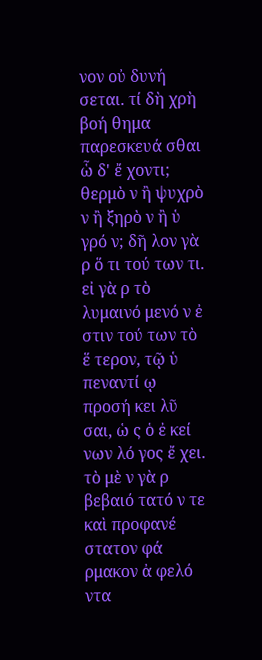νον οὐ δυνή σεται. τί δὴ χρὴ βοή θημα παρεσκευά σθαι ὧ δ' ἔ χοντι; θερμὸ ν ἢ ψυχρὸ ν ἢ ξηρὸ ν ἢ ὑ γρό ν; δῆ λον γὰ ρ ὅ τι τού των τι. εἰ γὰ ρ τὸ λυμαινό μενό ν ἐ στιν τού των τὸ ἕ τερον, τῷ ὑ πεναντί ῳ προσή κει λῦ σαι, ὡ ς ὁ ἐ κεί νων λό γος ἔ χει. τὸ μὲ ν γὰ ρ βεβαιό τατό ν τε καὶ προφανέ στατον φά ρμακον ἀ φελό ντα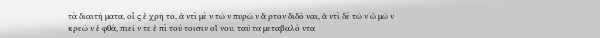τὰ διαιτή ματα, οἷ ς ἐ χρῆ το, ἀ ντὶ μὲ ν τῶ ν πυρῶ ν ἄ ρτον διδό ναι, ἀ ντὶ δὲ τῶ ν ὠ μῶ ν κρεῶ ν ἑ φθά, πιεῖ ν τε ἐ πὶ τού τοισιν οἴ νου. ταῦ τα μεταβαλό ντα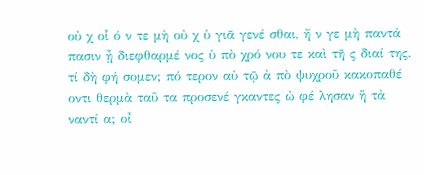οὐ χ οἷ ό ν τε μὴ οὐ χ ὑ γιᾶ γενέ σθαι, ἤ ν γε μὴ παντά πασιν ᾖ διεφθαρμέ νος ὑ πὸ χρό νου τε καὶ τῆ ς διαί της. τί δὴ φή σομεν; πό τερον αὐ τῷ ἀ πὸ ψυχροῦ κακοπαθέ οντι θερμὰ ταῦ τα προσενέ γκαντες ὠ φέ λησαν ἢ τἀ ναντί α; οἶ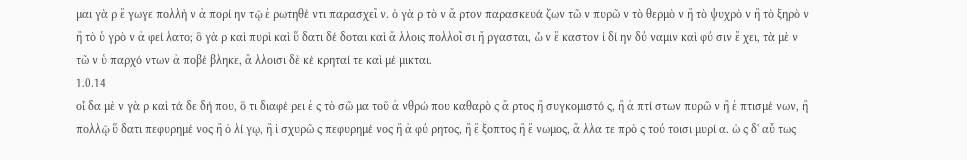μαι γὰ ρ ἔ γωγε πολλὴ ν ἀ πορί ην τῷ ἐ ρωτηθέ ντι παρασχεῖ ν. ὁ γὰ ρ τὸ ν ἄ ρτον παρασκευά ζων τῶ ν πυρῶ ν τὸ θερμὸ ν ἢ τὸ ψυχρὸ ν ἢ τὸ ξηρὸ ν ἢ τὸ ὑ γρὸ ν ἀ φεί λατο; ὃ γὰ ρ καὶ πυρὶ καὶ ὕ δατι δέ δοται καὶ ἄ λλοις πολλοῖ σι ἤ ργασται, ὧ ν ἕ καστον ἰ δί ην δύ ναμιν καὶ φύ σιν ἔ χει, τὰ μὲ ν τῶ ν ὑ παρχό ντων ἀ ποβέ βληκε, ἄ λλοισι δὲ κέ κρηταί τε καὶ μέ μικται.
1.0.14
οἶ δα μὲ ν γὰ ρ καὶ τά δε δή που, ὅ τι διαφέ ρει ἐ ς τὸ σῶ μα τοῦ ἀ νθρώ που καθαρὸ ς ἄ ρτος ἢ συγκομιστό ς, ἢ ἀ πτί στων πυρῶ ν ἢ ἐ πτισμέ νων, ἢ πολλῷ ὕ δατι πεφυρημέ νος ἢ ὀ λί γῳ, ἢ ἰ σχυρῶ ς πεφυρημέ νος ἢ ἀ φύ ρητος, ἢ ἔ ξοπτος ἢ ἔ νωμος, ἄ λλα τε πρὸ ς τού τοισι μυρί α. ὡ ς δ' αὔ τως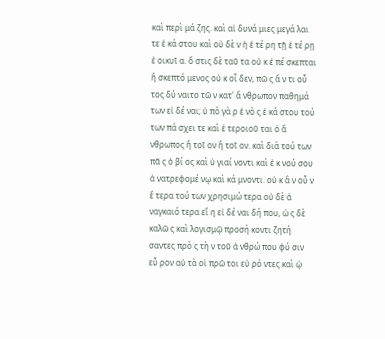καὶ περὶ μά ζης. καὶ αἱ δυνά μιες μεγά λαι τε ἑ κά στου καὶ οὐ δὲ ν ἡ ἑ τέ ρη τῇ ἑ τέ ρῃ ἐ οικυῖ α. ὅ στις δὲ ταῦ τα οὐ κ ἐ πέ σκεπται ἢ σκεπτό μενος οὐ κ οἶ δεν, πῶ ς ἄ ν τι οὗ τος δύ ναιτο τῶ ν κατ' ἄ νθρωπον παθημά των εἰ δέ ναι; ὑ πὸ γὰ ρ ἑ νὸ ς ἑ κά στου τού των πά σχει τε καὶ ἑ τεροιοῦ ται ὁ ἄ νθρωπος ἢ τοῖ ον ἢ τοῖ ον. καὶ διὰ τού των πᾶ ς ὁ βί ος καὶ ὑ γιαί νοντι καὶ ἐ κ νού σου ἀ νατρεφομέ νῳ καὶ κά μνοντι. οὐ κ ἂ ν οὖ ν ἕ τερα τού των χρησιμώ τερα οὐ δὲ ἀ ναγκαιό τερα εἴ η εἰ δέ ναι δή που, ὡ ς δὲ καλῶ ς καὶ λογισμῷ προσή κοντι ζητή σαντες πρὸ ς τὴ ν τοῦ ἀ νθρώ που φύ σιν εὗ ρον αὐ τὰ οἱ πρῶ τοι εὑ ρό ντες καὶ ᾠ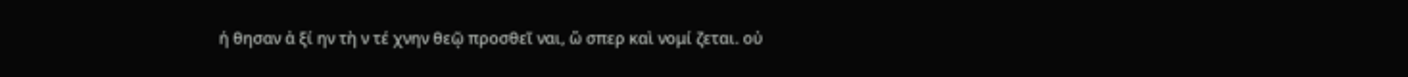ή θησαν ἀ ξί ην τὴ ν τέ χνην θεῷ προσθεῖ ναι, ὥ σπερ καὶ νομί ζεται. οὐ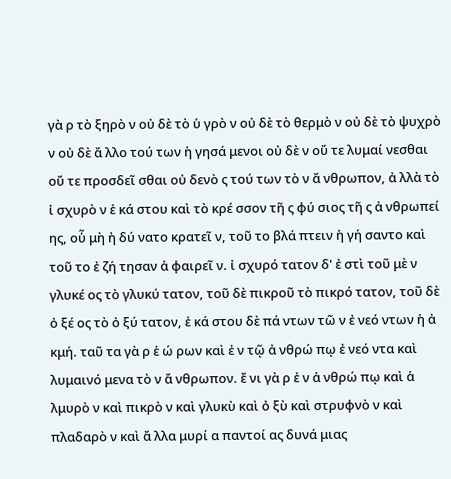γὰ ρ τὸ ξηρὸ ν οὐ δὲ τὸ ὑ γρὸ ν οὐ δὲ τὸ θερμὸ ν οὐ δὲ τὸ ψυχρὸ ν οὐ δὲ ἄ λλο τού των ἡ γησά μενοι οὐ δὲ ν οὔ τε λυμαί νεσθαι οὔ τε προσδεῖ σθαι οὐ δενὸ ς τού των τὸ ν ἄ νθρωπον, ἀ λλὰ τὸ ἰ σχυρὸ ν ἑ κά στου καὶ τὸ κρέ σσον τῆ ς φύ σιος τῆ ς ἀ νθρωπεί ης, οὗ μὴ ἠ δύ νατο κρατεῖ ν, τοῦ το βλά πτειν ἡ γή σαντο καὶ τοῦ το ἐ ζή τησαν ἀ φαιρεῖ ν. ἰ σχυρό τατον δ' ἐ στὶ τοῦ μὲ ν γλυκέ ος τὸ γλυκύ τατον, τοῦ δὲ πικροῦ τὸ πικρό τατον, τοῦ δὲ ὀ ξέ ος τὸ ὀ ξύ τατον, ἑ κά στου δὲ πά ντων τῶ ν ἐ νεό ντων ἡ ἀ κμή. ταῦ τα γὰ ρ ἑ ώ ρων καὶ ἐ ν τῷ ἀ νθρώ πῳ ἐ νεό ντα καὶ λυμαινό μενα τὸ ν ἄ νθρωπον. ἔ νι γὰ ρ ἐ ν ἀ νθρώ πῳ καὶ ἁ λμυρὸ ν καὶ πικρὸ ν καὶ γλυκὺ καὶ ὀ ξὺ καὶ στρυφνὸ ν καὶ πλαδαρὸ ν καὶ ἄ λλα μυρί α παντοί ας δυνά μιας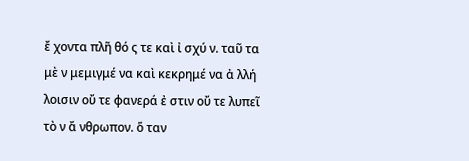ἔ χοντα πλῆ θό ς τε καὶ ἰ σχύ ν. ταῦ τα μὲ ν μεμιγμέ να καὶ κεκρημέ να ἀ λλή λοισιν οὔ τε φανερά ἐ στιν οὔ τε λυπεῖ τὸ ν ἄ νθρωπον. ὅ ταν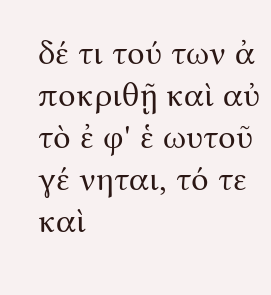δέ τι τού των ἀ ποκριθῇ καὶ αὐ τὸ ἐ φ' ἑ ωυτοῦ γέ νηται, τό τε καὶ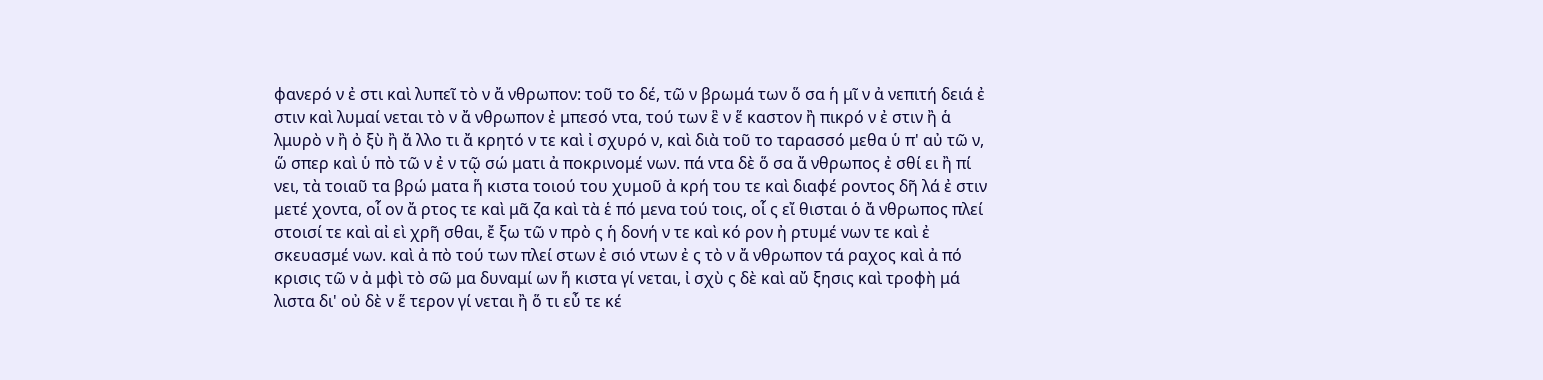φανερό ν ἐ στι καὶ λυπεῖ τὸ ν ἄ νθρωπον: τοῦ το δέ, τῶ ν βρωμά των ὅ σα ἡ μῖ ν ἀ νεπιτή δειά ἐ στιν καὶ λυμαί νεται τὸ ν ἄ νθρωπον ἐ μπεσό ντα, τού των ἓ ν ἕ καστον ἢ πικρό ν ἐ στιν ἢ ἁ λμυρὸ ν ἢ ὀ ξὺ ἢ ἄ λλο τι ἄ κρητό ν τε καὶ ἰ σχυρό ν, καὶ διὰ τοῦ το ταρασσό μεθα ὑ π' αὐ τῶ ν, ὥ σπερ καὶ ὑ πὸ τῶ ν ἐ ν τῷ σώ ματι ἀ ποκρινομέ νων. πά ντα δὲ ὅ σα ἄ νθρωπος ἐ σθί ει ἢ πί νει, τὰ τοιαῦ τα βρώ ματα ἥ κιστα τοιού του χυμοῦ ἀ κρή του τε καὶ διαφέ ροντος δῆ λά ἐ στιν μετέ χοντα, οἷ ον ἄ ρτος τε καὶ μᾶ ζα καὶ τὰ ἑ πό μενα τού τοις, οἷ ς εἴ θισται ὁ ἄ νθρωπος πλεί στοισί τε καὶ αἰ εὶ χρῆ σθαι, ἔ ξω τῶ ν πρὸ ς ἡ δονή ν τε καὶ κό ρον ἠ ρτυμέ νων τε καὶ ἐ σκευασμέ νων. καὶ ἀ πὸ τού των πλεί στων ἐ σιό ντων ἐ ς τὸ ν ἄ νθρωπον τά ραχος καὶ ἀ πό κρισις τῶ ν ἀ μφὶ τὸ σῶ μα δυναμί ων ἥ κιστα γί νεται, ἰ σχὺ ς δὲ καὶ αὔ ξησις καὶ τροφὴ μά λιστα δι' οὐ δὲ ν ἕ τερον γί νεται ἢ ὅ τι εὖ τε κέ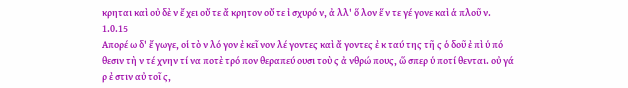κρηται καὶ οὐ δὲ ν ἔ χει οὔ τε ἄ κρητον οὔ τε ἰ σχυρό ν, ἀ λλ' ὅ λον ἕ ν τε γέ γονε καὶ ἁ πλοῦ ν.
1.0.15
Απορέ ω δ' ἔ γωγε, οἱ τὸ ν λό γον ἐ κεῖ νον λέ γοντες καὶ ἄ γοντες ἐ κ ταύ της τῆ ς ὁ δοῦ ἐ πὶ ὑ πό θεσιν τὴ ν τέ χνην τί να ποτὲ τρό πον θεραπεύ ουσι τοὺ ς ἀ νθρώ πους, ὥ σπερ ὑ ποτί θενται. οὐ γά ρ ἐ στιν αὐ τοῖ ς,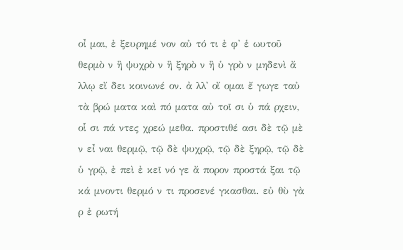οἶ μαι, ἐ ξευρημέ νον αὐ τό τι ἐ φ' ἑ ωυτοῦ θερμὸ ν ἢ ψυχρὸ ν ἢ ξηρὸ ν ἢ ὑ γρὸ ν μηδενὶ ἄ λλῳ εἴ δει κοινωνέ ον. ἀ λλ' οἴ ομαι ἔ γωγε ταὐ τὰ βρώ ματα καὶ πό ματα αὐ τοῖ σι ὑ πά ρχειν, οἷ σι πά ντες χρεώ μεθα. προστιθέ ασι δὲ τῷ μὲ ν εἶ ναι θερμῷ, τῷ δὲ ψυχρῷ, τῷ δὲ ξηρῷ, τῷ δὲ ὑ γρῷ, ἐ πεὶ ἐ κεῖ νό γε ἄ πορον προστά ξαι τῷ κά μνοντι θερμό ν τι προσενέ γκασθαι. εὐ θὺ γὰ ρ ἐ ρωτή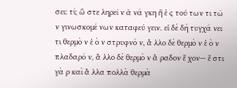σει: τί; ὥ στε ληρεῖ ν ἀ νά γκη ἢ ἐ ς τού των τι τῶ ν γινωσκομέ νων καταφεύ γειν. εἰ δὲ δὴ τυγχά νει τι θερμὸ ν ἐ ὸ ν στρυφνό ν, ἄ λλο δὲ θερμὸ ν ἐ ὸ ν πλαδαρό ν, ἄ λλο δὲ θερμὸ ν ἄ ραδον ἔ χον— ἔ στι γὰ ρ καὶ ἄ λλα πολλὰ θερμὰ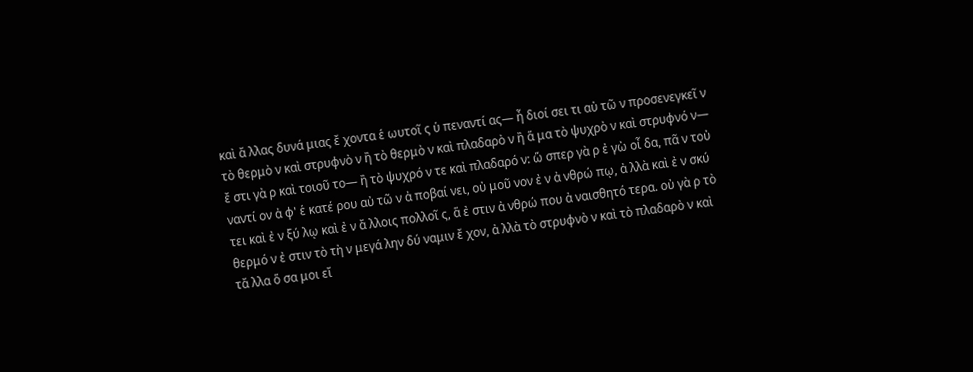καὶ ἄ λλας δυνά μιας ἔ χοντα ἑ ωυτοῖ ς ὑ πεναντί ας— ἦ διοί σει τι αὐ τῶ ν προσενεγκεῖ ν τὸ θερμὸ ν καὶ στρυφνὸ ν ἢ τὸ θερμὸ ν καὶ πλαδαρὸ ν ἢ ἅ μα τὸ ψυχρὸ ν καὶ στρυφνό ν— ἔ στι γὰ ρ καὶ τοιοῦ το— ἢ τὸ ψυχρό ν τε καὶ πλαδαρό ν: ὥ σπερ γὰ ρ ἐ γὼ οἶ δα, πᾶ ν τοὐ ναντί ον ἀ φ' ἑ κατέ ρου αὐ τῶ ν ἀ ποβαί νει, οὐ μοῦ νον ἐ ν ἀ νθρώ πῳ, ἀ λλὰ καὶ ἐ ν σκύ τει καὶ ἐ ν ξύ λῳ καὶ ἐ ν ἄ λλοις πολλοῖ ς, ἅ ἐ στιν ἀ νθρώ που ἀ ναισθητό τερα. οὐ γὰ ρ τὸ θερμό ν ἐ στιν τὸ τὴ ν μεγά λην δύ ναμιν ἔ χον, ἀ λλὰ τὸ στρυφνὸ ν καὶ τὸ πλαδαρὸ ν καὶ τἄ λλα ὅ σα μοι εἴ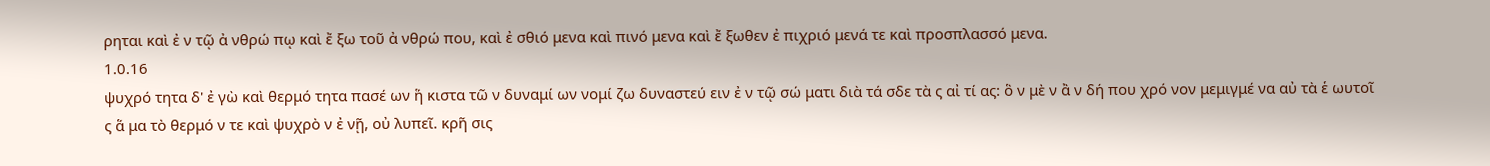ρηται καὶ ἐ ν τῷ ἀ νθρώ πῳ καὶ ἔ ξω τοῦ ἀ νθρώ που, καὶ ἐ σθιό μενα καὶ πινό μενα καὶ ἔ ξωθεν ἐ πιχριό μενά τε καὶ προσπλασσό μενα.
1.0.16
ψυχρό τητα δ' ἐ γὼ καὶ θερμό τητα πασέ ων ἥ κιστα τῶ ν δυναμί ων νομί ζω δυναστεύ ειν ἐ ν τῷ σώ ματι διὰ τά σδε τὰ ς αἰ τί ας: ὃ ν μὲ ν ἂ ν δή που χρό νον μεμιγμέ να αὐ τὰ ἑ ωυτοῖ ς ἅ μα τὸ θερμό ν τε καὶ ψυχρὸ ν ἐ νῇ, οὐ λυπεῖ. κρῆ σις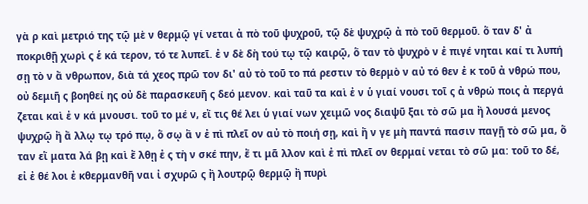γὰ ρ καὶ μετριό της τῷ μὲ ν θερμῷ γί νεται ἀ πὸ τοῦ ψυχροῦ, τῷ δὲ ψυχρῷ ἀ πὸ τοῦ θερμοῦ. ὅ ταν δ' ἀ ποκριθῇ χωρὶ ς ἑ κά τερον, τό τε λυπεῖ. ἐ ν δὲ δὴ τού τῳ τῷ καιρῷ, ὅ ταν τὸ ψυχρὸ ν ἐ πιγέ νηται καί τι λυπή σῃ τὸ ν ἄ νθρωπον, διὰ τά χεος πρῶ τον δι' αὐ τὸ τοῦ το πά ρεστιν τὸ θερμὸ ν αὐ τό θεν ἐ κ τοῦ ἀ νθρώ που, οὐ δεμιῆ ς βοηθεί ης οὐ δὲ παρασκευῆ ς δεό μενον. καὶ ταῦ τα καὶ ἐ ν ὑ γιαί νουσι τοῖ ς ἀ νθρώ ποις ἀ περγά ζεται καὶ ἐ ν κά μνουσι. τοῦ το μέ ν, εἴ τις θέ λει ὑ γιαί νων χειμῶ νος διαψῦ ξαι τὸ σῶ μα ἢ λουσά μενος ψυχρῷ ἢ ἄ λλῳ τῳ τρό πῳ, ὅ σῳ ἂ ν ἐ πὶ πλεῖ ον αὐ τὸ ποιή σῃ, καὶ ἤ ν γε μὴ παντά πασιν παγῇ τὸ σῶ μα, ὅ ταν εἵ ματα λά βῃ καὶ ἔ λθῃ ἐ ς τὴ ν σκέ πην, ἔ τι μᾶ λλον καὶ ἐ πὶ πλεῖ ον θερμαί νεται τὸ σῶ μα: τοῦ το δέ, εἰ ἐ θέ λοι ἐ κθερμανθῆ ναι ἰ σχυρῶ ς ἢ λουτρῷ θερμῷ ἢ πυρὶ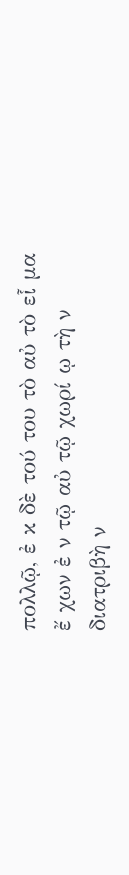πολλῷ, ἐ κ δὲ τού του τὸ αὐ τὸ εἷ μα ἔ χων ἐ ν τῷ αὐ τῷ χωρί ῳ τὴ ν διατριβὴ ν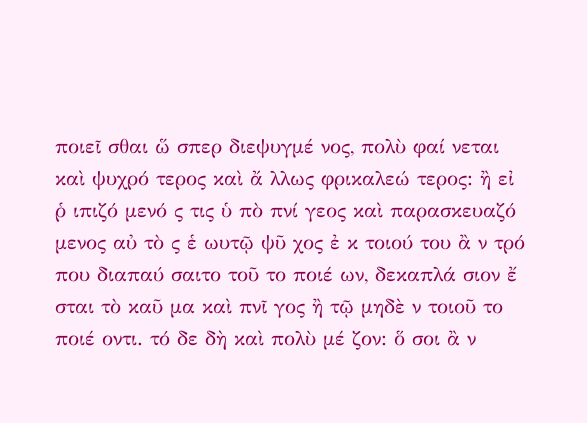ποιεῖ σθαι ὥ σπερ διεψυγμέ νος, πολὺ φαί νεται καὶ ψυχρό τερος καὶ ἄ λλως φρικαλεώ τερος: ἢ εἰ ῥ ιπιζό μενό ς τις ὑ πὸ πνί γεος καὶ παρασκευαζό μενος αὐ τὸ ς ἑ ωυτῷ ψῦ χος ἐ κ τοιού του ἂ ν τρό που διαπαύ σαιτο τοῦ το ποιέ ων, δεκαπλά σιον ἔ σται τὸ καῦ μα καὶ πνῖ γος ἢ τῷ μηδὲ ν τοιοῦ το ποιέ οντι. τό δε δὴ καὶ πολὺ μέ ζον: ὅ σοι ἂ ν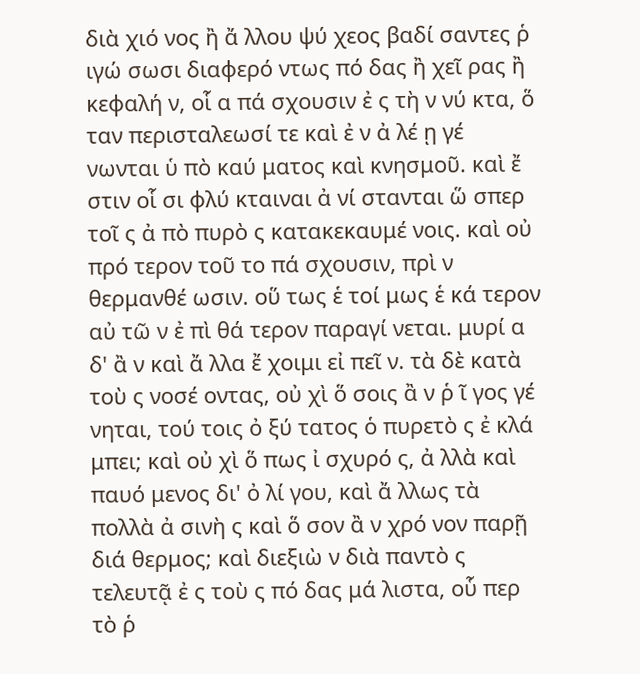διὰ χιό νος ἢ ἄ λλου ψύ χεος βαδί σαντες ῥ ιγώ σωσι διαφερό ντως πό δας ἢ χεῖ ρας ἢ κεφαλή ν, οἷ α πά σχουσιν ἐ ς τὴ ν νύ κτα, ὅ ταν περισταλεωσί τε καὶ ἐ ν ἀ λέ ῃ γέ νωνται ὑ πὸ καύ ματος καὶ κνησμοῦ. καὶ ἔ στιν οἷ σι φλύ κταιναι ἀ νί στανται ὥ σπερ τοῖ ς ἀ πὸ πυρὸ ς κατακεκαυμέ νοις. καὶ οὐ πρό τερον τοῦ το πά σχουσιν, πρὶ ν θερμανθέ ωσιν. οὕ τως ἑ τοί μως ἑ κά τερον αὐ τῶ ν ἐ πὶ θά τερον παραγί νεται. μυρί α δ' ἂ ν καὶ ἄ λλα ἔ χοιμι εἰ πεῖ ν. τὰ δὲ κατὰ τοὺ ς νοσέ οντας, οὐ χὶ ὅ σοις ἂ ν ῥ ῖ γος γέ νηται, τού τοις ὀ ξύ τατος ὁ πυρετὸ ς ἐ κλά μπει; καὶ οὐ χὶ ὅ πως ἰ σχυρό ς, ἀ λλὰ καὶ παυό μενος δι' ὀ λί γου, καὶ ἄ λλως τὰ πολλὰ ἀ σινὴ ς καὶ ὅ σον ἂ ν χρό νον παρῇ διά θερμος; καὶ διεξιὼ ν διὰ παντὸ ς τελευτᾷ ἐ ς τοὺ ς πό δας μά λιστα, οὗ περ τὸ ῥ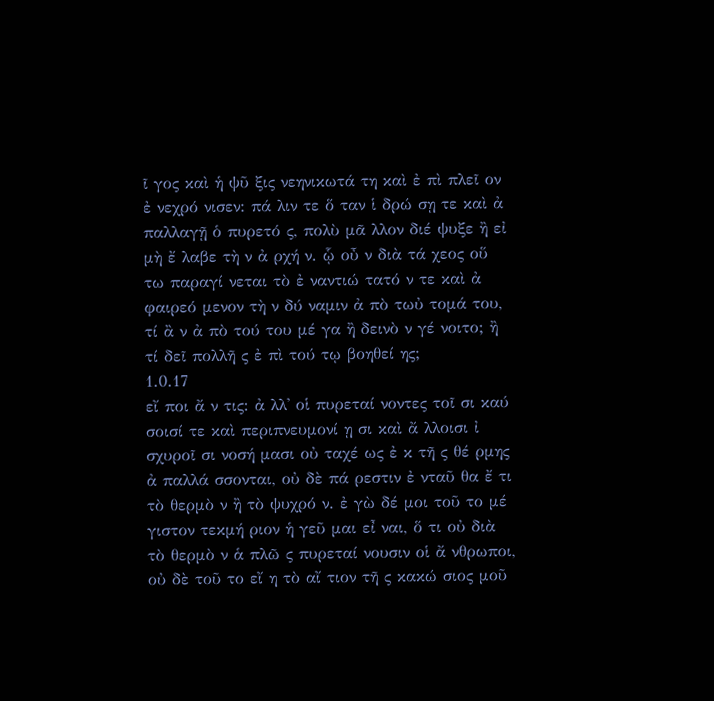ῖ γος καὶ ἡ ψῦ ξις νεηνικωτά τη καὶ ἐ πὶ πλεῖ ον ἐ νεχρό νισεν: πά λιν τε ὅ ταν ἱ δρώ σῃ τε καὶ ἀ παλλαγῇ ὁ πυρετό ς, πολὺ μᾶ λλον διέ ψυξε ἢ εἰ μὴ ἔ λαβε τὴ ν ἀ ρχή ν. ᾧ οὖ ν διὰ τά χεος οὕ τω παραγί νεται τὸ ἐ ναντιώ τατό ν τε καὶ ἀ φαιρεό μενον τὴ ν δύ ναμιν ἀ πὸ τωὐ τομά του, τί ἂ ν ἀ πὸ τού του μέ γα ἢ δεινὸ ν γέ νοιτο; ἢ τί δεῖ πολλῆ ς ἐ πὶ τού τῳ βοηθεί ης;
1.0.17
εἴ ποι ἄ ν τις: ἀ λλ' οἱ πυρεταί νοντες τοῖ σι καύ σοισί τε καὶ περιπνευμονί ῃ σι καὶ ἄ λλοισι ἰ σχυροῖ σι νοσή μασι οὐ ταχέ ως ἐ κ τῆ ς θέ ρμης ἀ παλλά σσονται, οὐ δὲ πά ρεστιν ἐ νταῦ θα ἔ τι τὸ θερμὸ ν ἢ τὸ ψυχρό ν. ἐ γὼ δέ μοι τοῦ το μέ γιστον τεκμή ριον ἡ γεῦ μαι εἶ ναι, ὅ τι οὐ διὰ τὸ θερμὸ ν ἁ πλῶ ς πυρεταί νουσιν οἱ ἄ νθρωποι, οὐ δὲ τοῦ το εἴ η τὸ αἴ τιον τῆ ς κακώ σιος μοῦ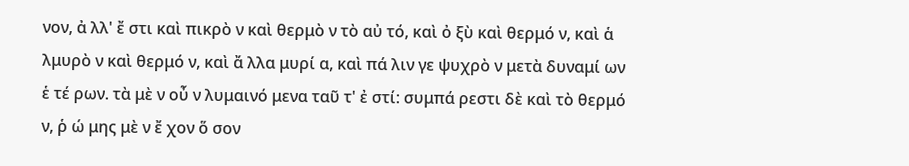νον, ἀ λλ' ἔ στι καὶ πικρὸ ν καὶ θερμὸ ν τὸ αὐ τό, καὶ ὀ ξὺ καὶ θερμό ν, καὶ ἁ λμυρὸ ν καὶ θερμό ν, καὶ ἄ λλα μυρί α, καὶ πά λιν γε ψυχρὸ ν μετὰ δυναμί ων ἑ τέ ρων. τὰ μὲ ν οὖ ν λυμαινό μενα ταῦ τ' ἐ στί: συμπά ρεστι δὲ καὶ τὸ θερμό ν, ῥ ώ μης μὲ ν ἔ χον ὅ σον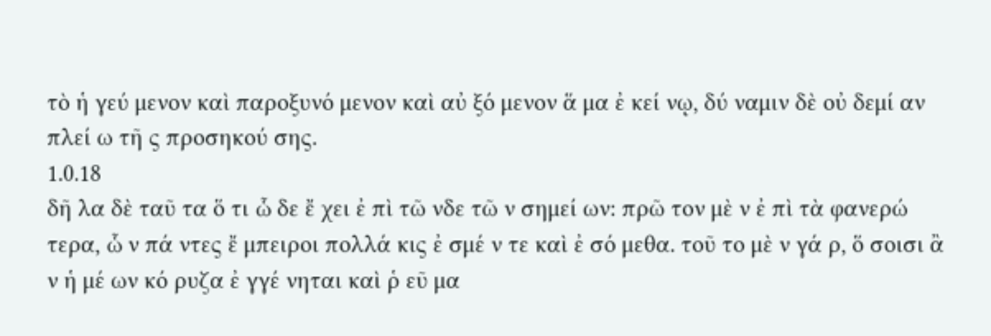τὸ ἡ γεύ μενον καὶ παροξυνό μενον καὶ αὐ ξό μενον ἅ μα ἐ κεί νῳ, δύ ναμιν δὲ οὐ δεμί αν πλεί ω τῆ ς προσηκού σης.
1.0.18
δῆ λα δὲ ταῦ τα ὅ τι ὧ δε ἔ χει ἐ πὶ τῶ νδε τῶ ν σημεί ων: πρῶ τον μὲ ν ἐ πὶ τὰ φανερώ τερα, ὧ ν πά ντες ἔ μπειροι πολλά κις ἐ σμέ ν τε καὶ ἐ σό μεθα. τοῦ το μὲ ν γά ρ, ὅ σοισι ἂ ν ἡ μέ ων κό ρυζα ἐ γγέ νηται καὶ ῥ εῦ μα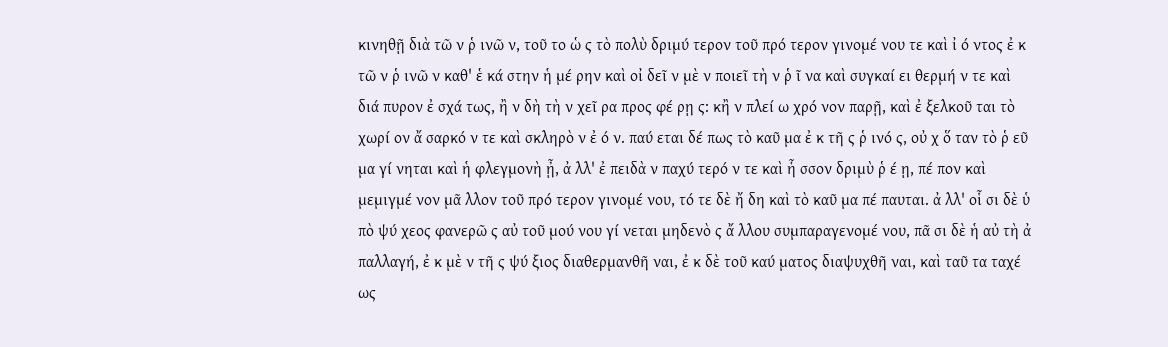κινηθῇ διὰ τῶ ν ῥ ινῶ ν, τοῦ το ὡ ς τὸ πολὺ δριμύ τερον τοῦ πρό τερον γινομέ νου τε καὶ ἰ ό ντος ἐ κ τῶ ν ῥ ινῶ ν καθ' ἑ κά στην ἡ μέ ρην καὶ οἰ δεῖ ν μὲ ν ποιεῖ τὴ ν ῥ ῖ να καὶ συγκαί ει θερμή ν τε καὶ διά πυρον ἐ σχά τως, ἢ ν δὴ τὴ ν χεῖ ρα προς φέ ρῃ ς: κἢ ν πλεί ω χρό νον παρῇ, καὶ ἐ ξελκοῦ ται τὸ χωρί ον ἄ σαρκό ν τε καὶ σκληρὸ ν ἐ ό ν. παύ εται δέ πως τὸ καῦ μα ἐ κ τῆ ς ῥ ινό ς, οὐ χ ὅ ταν τὸ ῥ εῦ μα γί νηται καὶ ἡ φλεγμονὴ ᾖ, ἀ λλ' ἐ πειδὰ ν παχύ τερό ν τε καὶ ἧ σσον δριμὺ ῥ έ ῃ, πέ πον καὶ μεμιγμέ νον μᾶ λλον τοῦ πρό τερον γινομέ νου, τό τε δὲ ἤ δη καὶ τὸ καῦ μα πέ παυται. ἀ λλ' οἷ σι δὲ ὑ πὸ ψύ χεος φανερῶ ς αὐ τοῦ μού νου γί νεται μηδενὸ ς ἄ λλου συμπαραγενομέ νου, πᾶ σι δὲ ἡ αὐ τὴ ἀ παλλαγή, ἐ κ μὲ ν τῆ ς ψύ ξιος διαθερμανθῆ ναι, ἐ κ δὲ τοῦ καύ ματος διαψυχθῆ ναι, καὶ ταῦ τα ταχέ ως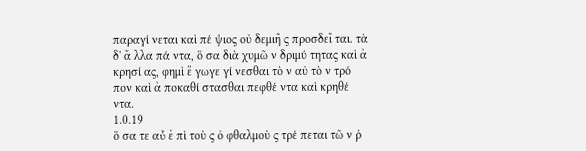παραγί νεται καὶ πέ ψιος οὐ δεμιῆ ς προσδεῖ ται. τὰ δ' ἄ λλα πά ντα, ὅ σα διὰ χυμῶ ν δριμύ τητας καὶ ἀ κρησί ας, φημὶ ἔ γωγε γί νεσθαι τὸ ν αὐ τὸ ν τρό πον καὶ ἀ ποκαθί στασθαι πεφθέ ντα καὶ κρηθέ ντα.
1.0.19
ὅ σα τε αὖ ἐ πὶ τοὺ ς ὀ φθαλμοὺ ς τρέ πεται τῶ ν ῥ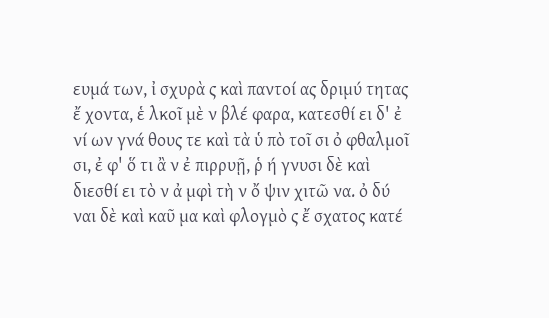ευμά των, ἰ σχυρὰ ς καὶ παντοί ας δριμύ τητας ἔ χοντα, ἑ λκοῖ μὲ ν βλέ φαρα, κατεσθί ει δ' ἐ νί ων γνά θους τε καὶ τὰ ὑ πὸ τοῖ σι ὀ φθαλμοῖ σι, ἐ φ' ὅ τι ἂ ν ἐ πιρρυῇ, ῥ ή γνυσι δὲ καὶ διεσθί ει τὸ ν ἀ μφὶ τὴ ν ὄ ψιν χιτῶ να. ὀ δύ ναι δὲ καὶ καῦ μα καὶ φλογμὸ ς ἔ σχατος κατέ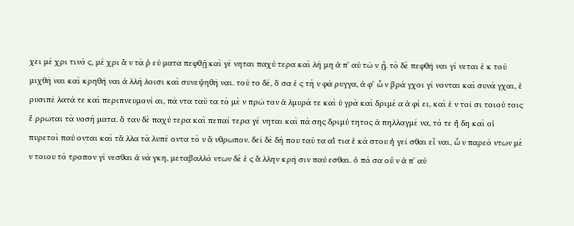χει μέ χρι τινό ς, μέ χρι ἂ ν τὰ ῥ εύ ματα πεφθῇ καὶ γέ νηται παχύ τερα καὶ λή μη ἀ π' αὐ τῶ ν ᾖ. τὸ δὲ πεφθῆ ναι γί νεται ἐ κ τοῦ μιχθῆ ναι καὶ κρηθῆ ναι ἀ λλή λοισι καὶ συνεψηθῆ ναι. τοῦ το δέ, ὅ σα ἐ ς τὴ ν φά ρυγγα, ἀ φ' ὧ ν βρά γχοι γί νονται καὶ συνά γχαι, ἐ ρυσιπέ λατά τε καὶ περιπνευμονί αι, πά ντα ταῦ τα τὸ μὲ ν πρῶ τον ἁ λμυρά τε καὶ ὑ γρὰ καὶ δριμέ α ἀ φί ει, καὶ ἐ ν τοῖ σι τοιού τοις ἔ ρρωται τὰ νοσή ματα. ὅ ταν δὲ παχύ τερα καὶ πεπαί τερα γέ νηται καὶ πά σης δριμύ τητος ἀ πηλλαγμέ να, τό τε ἤ δη καὶ οἱ πυρετοὶ παύ ονται καὶ τἄ λλα τὰ λυπέ οντα τὸ ν ἄ νθρωπον. δεῖ δὲ δή που ταῦ τα αἴ τια ἑ κά στου ἡ γεῖ σθαι εἶ ναι, ὧ ν παρεό ντων μὲ ν τοιου τό τροπον γί νεσθαι ἀ νά γκη, μεταβαλλό ντων δὲ ἐ ς ἄ λλην κρῆ σιν παύ εσθαι. ὁ πό σα οὖ ν ἀ π' αὐ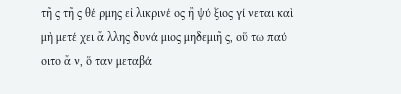τῆ ς τῆ ς θέ ρμης εἰ λικρινέ ος ἢ ψύ ξιος γί νεται καὶ μὴ μετέ χει ἄ λλης δυνά μιος μηδεμιῆ ς, οὕ τω παύ οιτο ἄ ν, ὅ ταν μεταβά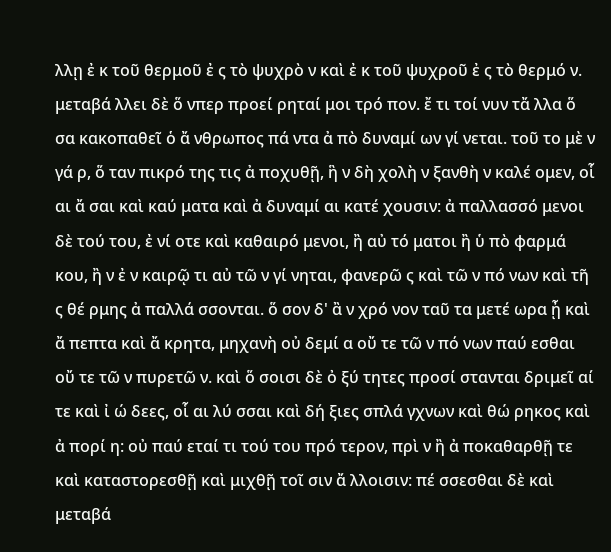λλῃ ἐ κ τοῦ θερμοῦ ἐ ς τὸ ψυχρὸ ν καὶ ἐ κ τοῦ ψυχροῦ ἐ ς τὸ θερμό ν. μεταβά λλει δὲ ὅ νπερ προεί ρηταί μοι τρό πον. ἔ τι τοί νυν τἄ λλα ὅ σα κακοπαθεῖ ὁ ἄ νθρωπος πά ντα ἀ πὸ δυναμί ων γί νεται. τοῦ το μὲ ν γά ρ, ὅ ταν πικρό της τις ἀ ποχυθῇ, ἣ ν δὴ χολὴ ν ξανθὴ ν καλέ ομεν, οἷ αι ἄ σαι καὶ καύ ματα καὶ ἀ δυναμί αι κατέ χουσιν: ἀ παλλασσό μενοι δὲ τού του, ἐ νί οτε καὶ καθαιρό μενοι, ἢ αὐ τό ματοι ἢ ὑ πὸ φαρμά κου, ἢ ν ἐ ν καιρῷ τι αὐ τῶ ν γί νηται, φανερῶ ς καὶ τῶ ν πό νων καὶ τῆ ς θέ ρμης ἀ παλλά σσονται. ὅ σον δ' ἂ ν χρό νον ταῦ τα μετέ ωρα ᾖ καὶ ἄ πεπτα καὶ ἄ κρητα, μηχανὴ οὐ δεμί α οὔ τε τῶ ν πό νων παύ εσθαι οὔ τε τῶ ν πυρετῶ ν. καὶ ὅ σοισι δὲ ὀ ξύ τητες προσί στανται δριμεῖ αί τε καὶ ἰ ώ δεες, οἷ αι λύ σσαι καὶ δή ξιες σπλά γχνων καὶ θώ ρηκος καὶ ἀ πορί η: οὐ παύ εταί τι τού του πρό τερον, πρὶ ν ἢ ἀ ποκαθαρθῇ τε καὶ καταστορεσθῇ καὶ μιχθῇ τοῖ σιν ἄ λλοισιν: πέ σσεσθαι δὲ καὶ μεταβά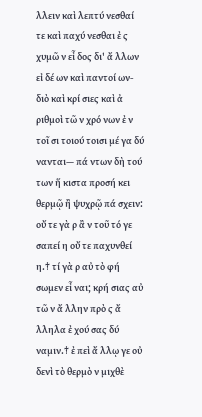λλειν καὶ λεπτύ νεσθαί τε καὶ παχύ νεσθαι ἐ ς χυμῶ ν εἶ δος δι' ἄ λλων εἰ δέ ων καὶ παντοί ων- διὸ καὶ κρί σιες καὶ ἀ ριθμοὶ τῶ ν χρό νων ἐ ν τοῖ σι τοιού τοισι μέ γα δύ νανται— πά ντων δὴ τού των ἥ κιστα προσή κει θερμῷ ἢ ψυχρῷ πά σχειν: οὔ τε γὰ ρ ἂ ν τοῦ τό γε σαπεί η οὔ τε παχυνθεί η.† τί γὰ ρ αὐ τὸ φή σωμεν εἶ ναι; κρή σιας αὐ τῶ ν ἄ λλην πρὸ ς ἄ λληλα ἐ χού σας δύ ναμιν.† ἐ πεὶ ἄ λλῳ γε οὐ δενὶ τὸ θερμὸ ν μιχθὲ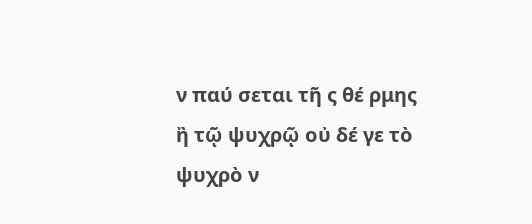ν παύ σεται τῆ ς θέ ρμης ἢ τῷ ψυχρῷ οὐ δέ γε τὸ ψυχρὸ ν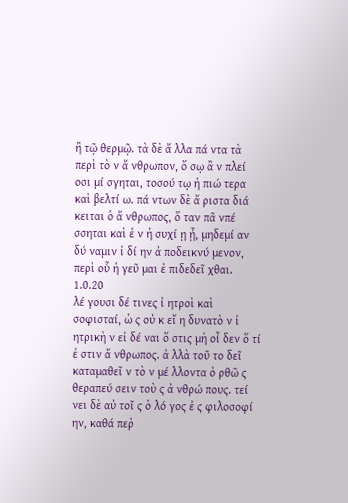ἢ τῷ θερμῷ. τὰ δὲ ἄ λλα πά ντα τὰ περὶ τὸ ν ἄ νθρωπον, ὅ σῳ ἂ ν πλεί οσι μί σγηται, τοσού τῳ ἠ πιώ τερα καὶ βελτί ω. πά ντων δὲ ἄ ριστα διά κειται ὁ ἄ νθρωπος, ὅ ταν πᾶ νπέ σσηται καὶ ἐ ν ἡ συχί ῃ ᾖ, μηδεμί αν δύ ναμιν ἰ δί ην ἀ ποδεικνύ μενον, περὶ οὗ ἡ γεῦ μαι ἐ πιδεδεῖ χθαι.
1.0.20
λέ γουσι δέ τινες ἰ ητροὶ καὶ σοφισταί, ὡ ς οὐ κ εἴ η δυνατὸ ν ἰ ητρικὴ ν εἰ δέ ναι ὅ στις μὴ οἶ δεν ὅ τί ἐ στιν ἄ νθρωπος. ἀ λλὰ τοῦ το δεῖ καταμαθεῖ ν τὸ ν μέ λλοντα ὀ ρθῶ ς θεραπεύ σειν τοὺ ς ἀ νθρώ πους. τεί νει δὲ αὐ τοῖ ς ὁ λό γος ἐ ς φιλοσοφί ην, καθά πεῤ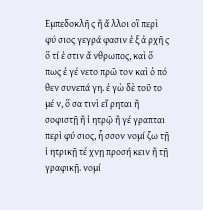Εμπεδοκλῆ ς ἢ ἄ λλοι οἳ περὶ φύ σιος γεγρά φασιν ἐ ξ ἀ ρχῆ ς ὅ τί ἐ στιν ἄ νθρωπος, καὶ ὅ πως ἐ γέ νετο πρῶ τον καὶ ὁ πό θεν συνεπά γη. ἐ γὼ δὲ τοῦ το μέ ν, ὅ σα τινὶ εἴ ρηται ἢ σοφιστῇ ἢ ἰ ητρῷ ἢ γέ γραπται περὶ φύ σιος, ἧ σσον νομί ζω τῇ ἰ ητρικῇ τέ χνῃ προσή κειν ἢ τῇ γραφικῇ. νομί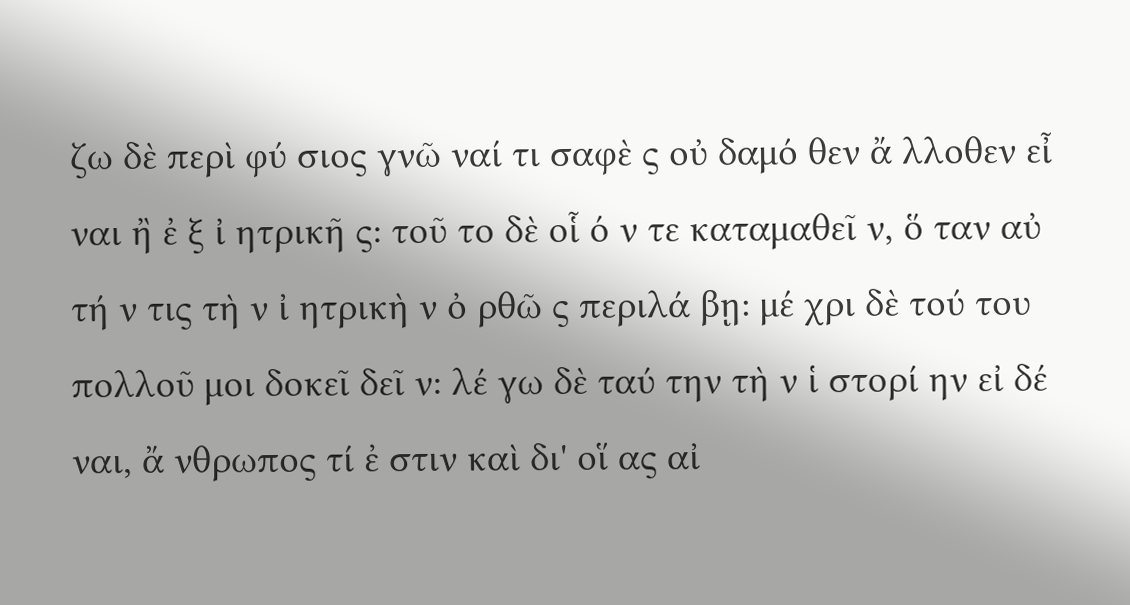ζω δὲ περὶ φύ σιος γνῶ ναί τι σαφὲ ς οὐ δαμό θεν ἄ λλοθεν εἶ ναι ἢ ἐ ξ ἰ ητρικῆ ς: τοῦ το δὲ οἷ ό ν τε καταμαθεῖ ν, ὅ ταν αὐ τή ν τις τὴ ν ἰ ητρικὴ ν ὀ ρθῶ ς περιλά βῃ: μέ χρι δὲ τού του πολλοῦ μοι δοκεῖ δεῖ ν: λέ γω δὲ ταύ την τὴ ν ἱ στορί ην εἰ δέ ναι, ἄ νθρωπος τί ἐ στιν καὶ δι' οἵ ας αἰ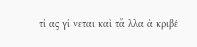τί ας γί νεται καὶ τἄ λλα ἀ κριβέ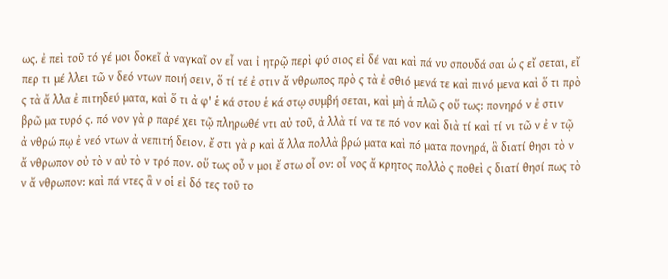ως. ἐ πεὶ τοῦ τό γέ μοι δοκεῖ ἀ ναγκαῖ ον εἶ ναι ἰ ητρῷ περὶ φύ σιος εἰ δέ ναι καὶ πά νυ σπουδά σαι ὡ ς εἴ σεται, εἴ περ τι μέ λλει τῶ ν δεό ντων ποιή σειν, ὅ τί τέ ἐ στιν ἄ νθρωπος πρὸ ς τὰ ἐ σθιό μενά τε καὶ πινό μενα καὶ ὅ τι πρὸ ς τὰ ἄ λλα ἐ πιτηδεύ ματα, καὶ ὅ τι ἀ φ' ἑ κά στου ἑ κά στῳ συμβή σεται, καὶ μὴ ἁ πλῶ ς οὕ τως: πονηρό ν ἐ στιν βρῶ μα τυρό ς. πό νον γὰ ρ παρέ χει τῷ πληρωθέ ντι αὐ τοῦ, ἀ λλὰ τί να τε πό νον καὶ διὰ τί καὶ τί νι τῶ ν ἐ ν τῷ ἀ νθρώ πῳ ἐ νεό ντων ἀ νεπιτή δειον. ἔ στι γὰ ρ καὶ ἄ λλα πολλὰ βρώ ματα καὶ πό ματα πονηρά, ἃ διατί θησι τὸ ν ἄ νθρωπον οὐ τὸ ν αὐ τὸ ν τρό πον. οὕ τως οὖ ν μοι ἔ στω οἷ ον: οἶ νος ἄ κρητος πολλὸ ς ποθεὶ ς διατί θησί πως τὸ ν ἄ νθρωπον: καὶ πά ντες ἂ ν οἱ εἰ δό τες τοῦ το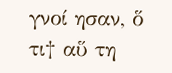γνοί ησαν, ὅ τι† αὕ τη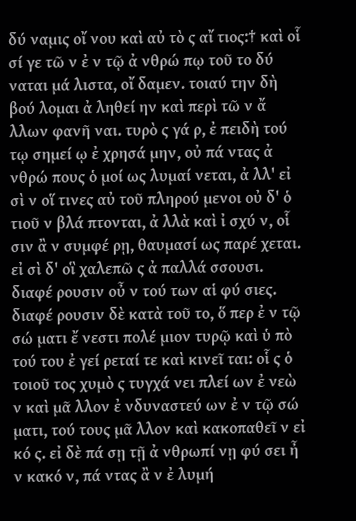δύ ναμις οἴ νου καὶ αὐ τὸ ς αἴ τιος:† καὶ οἷ σί γε τῶ ν ἐ ν τῷ ἀ νθρώ πῳ τοῦ το δύ ναται μά λιστα, οἴ δαμεν. τοιαύ την δὴ βού λομαι ἀ ληθεί ην καὶ περὶ τῶ ν ἄ λλων φανῆ ναι. τυρὸ ς γά ρ, ἐ πειδὴ τού τῳ σημεί ῳ ἐ χρησά μην, οὐ πά ντας ἀ νθρώ πους ὁ μοί ως λυμαί νεται, ἀ λλ' εἰ σὶ ν οἵ τινες αὐ τοῦ πληρού μενοι οὐ δ' ὁ τιοῦ ν βλά πτονται, ἀ λλὰ καὶ ἰ σχύ ν, οἷ σιν ἂ ν συμφέ ρῃ, θαυμασί ως παρέ χεται. εἰ σὶ δ' οἳ χαλεπῶ ς ἀ παλλά σσουσι. διαφέ ρουσιν οὖ ν τού των αἱ φύ σιες. διαφέ ρουσιν δὲ κατὰ τοῦ το, ὅ περ ἐ ν τῷ σώ ματι ἔ νεστι πολέ μιον τυρῷ καὶ ὑ πὸ τού του ἐ γεί ρεταί τε καὶ κινεῖ ται: οἷ ς ὁ τοιοῦ τος χυμὸ ς τυγχά νει πλεί ων ἐ νεὼ ν καὶ μᾶ λλον ἐ νδυναστεύ ων ἐ ν τῷ σώ ματι, τού τους μᾶ λλον καὶ κακοπαθεῖ ν εἰ κό ς. εἰ δὲ πά σῃ τῇ ἀ νθρωπί νῃ φύ σει ἦ ν κακό ν, πά ντας ἂ ν ἐ λυμή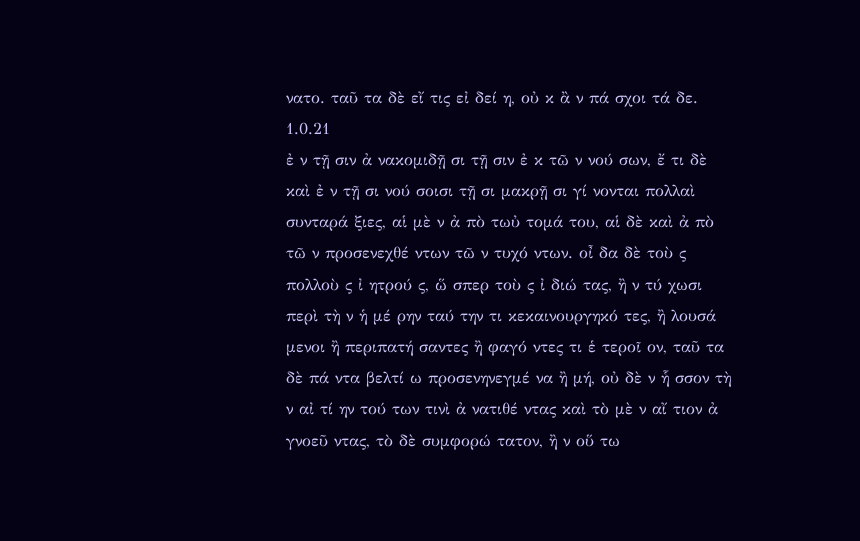νατο. ταῦ τα δὲ εἴ τις εἰ δεί η, οὐ κ ἂ ν πά σχοι τά δε.
1.0.21
ἐ ν τῇ σιν ἀ νακομιδῇ σι τῇ σιν ἐ κ τῶ ν νού σων, ἔ τι δὲ καὶ ἐ ν τῇ σι νού σοισι τῇ σι μακρῇ σι γί νονται πολλαὶ συνταρά ξιες, αἱ μὲ ν ἀ πὸ τωὐ τομά του, αἱ δὲ καὶ ἀ πὸ τῶ ν προσενεχθέ ντων τῶ ν τυχό ντων. οἶ δα δὲ τοὺ ς πολλοὺ ς ἰ ητρού ς, ὥ σπερ τοὺ ς ἰ διώ τας, ἢ ν τύ χωσι περὶ τὴ ν ἡ μέ ρην ταύ την τι κεκαινουργηκό τες, ἢ λουσά μενοι ἢ περιπατή σαντες ἢ φαγό ντες τι ἑ τεροῖ ον, ταῦ τα δὲ πά ντα βελτί ω προσενηνεγμέ να ἢ μή, οὐ δὲ ν ἧ σσον τὴ ν αἰ τί ην τού των τινὶ ἀ νατιθέ ντας καὶ τὸ μὲ ν αἴ τιον ἀ γνοεῦ ντας, τὸ δὲ συμφορώ τατον, ἢ ν οὕ τω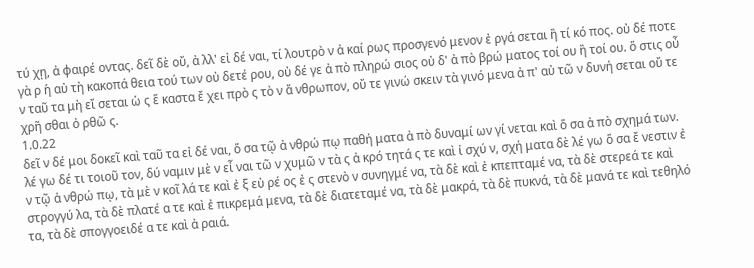τύ χῃ, ἀ φαιρέ οντας. δεῖ δὲ οὔ, ἀ λλ' εἰ δέ ναι, τί λουτρὸ ν ἀ καί ρως προσγενό μενον ἐ ργά σεται ἢ τί κό πος. οὐ δέ ποτε γὰ ρ ἡ αὐ τὴ κακοπά θεια τού των οὐ δετέ ρου, οὐ δέ γε ἀ πὸ πληρώ σιος οὐ δ' ἀ πὸ βρώ ματος τοί ου ἢ τοί ου. ὅ στις οὖ ν ταῦ τα μὴ εἴ σεται ὡ ς ἕ καστα ἔ χει πρὸ ς τὸ ν ἄ νθρωπον, οὔ τε γινώ σκειν τὰ γινό μενα ἀ π' αὐ τῶ ν δυνή σεται οὔ τε χρῆ σθαι ὀ ρθῶ ς.
1.0.22
δεῖ ν δέ μοι δοκεῖ καὶ ταῦ τα εἰ δέ ναι, ὅ σα τῷ ἀ νθρώ πῳ παθή ματα ἀ πὸ δυναμί ων γί νεται καὶ ὅ σα ἀ πὸ σχημά των. λέ γω δέ τι τοιοῦ τον, δύ ναμιν μὲ ν εἶ ναι τῶ ν χυμῶ ν τὰ ς ἀ κρό τητά ς τε καὶ ἰ σχύ ν, σχή ματα δὲ λέ γω ὅ σα ἔ νεστιν ἐ ν τῷ ἀ νθρώ πῳ, τὰ μὲ ν κοῖ λά τε καὶ ἐ ξ εὐ ρέ ος ἐ ς στενὸ ν συνηγμέ να, τὰ δὲ καὶ ἐ κπεπταμέ να, τὰ δὲ στερεά τε καὶ στρογγύ λα, τὰ δὲ πλατέ α τε καὶ ἐ πικρεμά μενα, τὰ δὲ διατεταμέ να, τὰ δὲ μακρά, τὰ δὲ πυκνά, τὰ δὲ μανά τε καὶ τεθηλό τα, τὰ δὲ σπογγοειδέ α τε καὶ ἀ ραιά.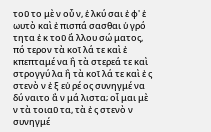τοῦ το μὲ ν οὖ ν, ἑ λκύ σαι ἐ φ' ἑ ωυτὸ καὶ ἐ πισπά σασθαι ὑ γρό τητα ἐ κ τοῦ ἄ λλου σώ ματος, πό τερον τὰ κοῖ λά τε καὶ ἐ κπεπταμέ να ἢ τὰ στερεά τε καὶ στρογγύ λα ἢ τὰ κοῖ λά τε καὶ ἐ ς στενὸ ν ἐ ξ εὐ ρέ ος συνηγμέ να δύ ναιτο ἂ ν μά λιστα; οἶ μαι μὲ ν τὰ τοιαῦ τα, τὰ ἐ ς στενὸ ν συνηγμέ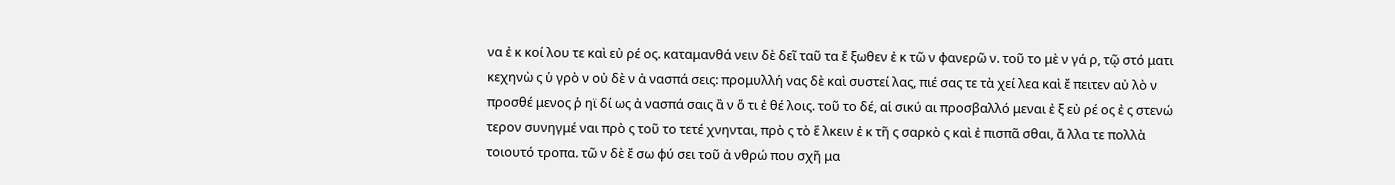να ἐ κ κοί λου τε καὶ εὐ ρέ ος. καταμανθά νειν δὲ δεῖ ταῦ τα ἔ ξωθεν ἐ κ τῶ ν φανερῶ ν. τοῦ το μὲ ν γά ρ, τῷ στό ματι κεχηνὼ ς ὑ γρὸ ν οὐ δὲ ν ἀ νασπά σεις: προμυλλή νας δὲ καὶ συστεί λας, πιέ σας τε τὰ χεί λεα καὶ ἔ πειτεν αὐ λὸ ν προσθέ μενος ῥ ηϊ δί ως ἀ νασπά σαις ἂ ν ὅ τι ἐ θέ λοις. τοῦ το δέ, αἱ σικύ αι προσβαλλό μεναι ἐ ξ εὐ ρέ ος ἐ ς στενώ τερον συνηγμέ ναι πρὸ ς τοῦ το τετέ χνηνται, πρὸ ς τὸ ἕ λκειν ἐ κ τῆ ς σαρκὸ ς καὶ ἐ πισπᾶ σθαι, ἄ λλα τε πολλὰ τοιουτό τροπα. τῶ ν δὲ ἔ σω φύ σει τοῦ ἀ νθρώ που σχῆ μα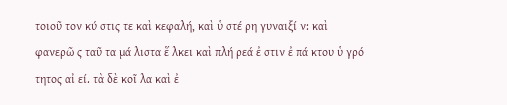τοιοῦ τον κύ στις τε καὶ κεφαλή, καὶ ὑ στέ ρη γυναιξί ν: καὶ φανερῶ ς ταῦ τα μά λιστα ἕ λκει καὶ πλή ρεά ἐ στιν ἐ πά κτου ὑ γρό τητος αἰ εί. τὰ δὲ κοῖ λα καὶ ἐ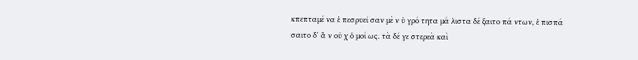κπεπταμέ να ἐ πεσρυεῖ σαν μὲ ν ὑ γρό τητα μά λιστα δέ ξαιτο πά ντων, ἐ πισπά σαιτο δ' ἂ ν οὐ χ ὁ μοί ως. τὰ δέ γε στερεὰ καὶ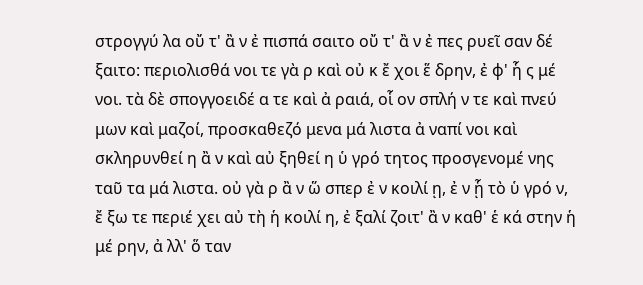στρογγύ λα οὔ τ' ἂ ν ἐ πισπά σαιτο οὔ τ' ἂ ν ἐ πες ρυεῖ σαν δέ ξαιτο: περιολισθά νοι τε γὰ ρ καὶ οὐ κ ἔ χοι ἕ δρην, ἐ φ' ἧ ς μέ νοι. τὰ δὲ σπογγοειδέ α τε καὶ ἀ ραιά, οἷ ον σπλή ν τε καὶ πνεύ μων καὶ μαζοί, προσκαθεζό μενα μά λιστα ἀ ναπί νοι καὶ σκληρυνθεί η ἂ ν καὶ αὐ ξηθεί η ὑ γρό τητος προσγενομέ νης ταῦ τα μά λιστα. οὐ γὰ ρ ἂ ν ὥ σπερ ἐ ν κοιλί ῃ, ἐ ν ᾗ τὸ ὑ γρό ν, ἔ ξω τε περιέ χει αὐ τὴ ἡ κοιλί η, ἐ ξαλί ζοιτ' ἂ ν καθ' ἑ κά στην ἡ μέ ρην, ἀ λλ' ὅ ταν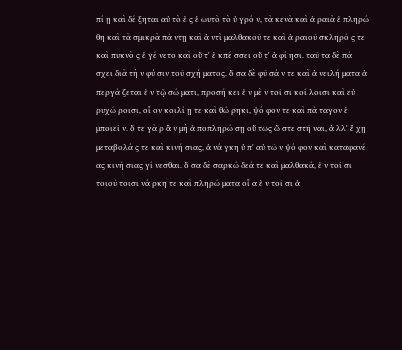πί ῃ καὶ δέ ξηται αὐ τὸ ἐ ς ἑ ωυτὸ τὸ ὑ γρό ν, τὰ κενὰ καὶ ἀ ραιὰ ἐ πληρώ θη καὶ τὰ σμικρὰ πά ντῃ καὶ ἀ ντὶ μαλθακοῦ τε καὶ ἀ ραιοῦ σκληρό ς τε καὶ πυκνὸ ς ἐ γέ νετο καὶ οὔ τ' ἐ κπέ σσει οὔ τ' ἀ φί ησι. ταῦ τα δὲ πά σχει διὰ τὴ ν φύ σιν τοῦ σχή ματος. ὅ σα δὲ φῦ σά ν τε καὶ ἀ νειλή ματα ἀ περγά ζεται ἐ ν τῷ σώ ματι, προσή κει ἐ ν μὲ ν τοῖ σι κοί λοισι καὶ εὐ ρυχώ ροισι, οἷ ον κοιλί ῃ τε καὶ θώ ρηκι, ψό φον τε καὶ πά ταγον ἐ μποιεῖ ν. ὅ τε γὰ ρ ἂ ν μὴ ἀ ποπληρώ σῃ οὕ τως ὥ στε στῆ ναι, ἀ λλ' ἔ χῃ μεταβολά ς τε καὶ κινή σιας, ἀ νά γκη ὑ π' αὐ τῶ ν ψό φον καὶ καταφανέ ας κινή σιας γί νεσθαι. ὅ σα δὲ σαρκώ δεά τε καὶ μαλθακά, ἐ ν τοῖ σι τοιού τοισι νά ρκη τε καὶ πληρώ ματα οἷ α ἐ ν τοῖ σι ἀ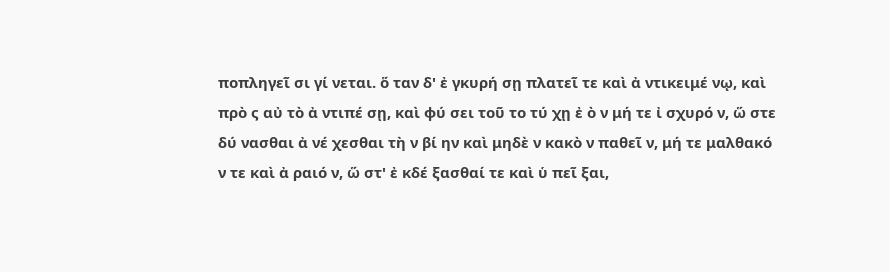ποπληγεῖ σι γί νεται. ὅ ταν δ' ἐ γκυρή σῃ πλατεῖ τε καὶ ἀ ντικειμέ νῳ, καὶ πρὸ ς αὐ τὸ ἀ ντιπέ σῃ, καὶ φύ σει τοῦ το τύ χῃ ἐ ὸ ν μή τε ἰ σχυρό ν, ὥ στε δύ νασθαι ἀ νέ χεσθαι τὴ ν βί ην καὶ μηδὲ ν κακὸ ν παθεῖ ν, μή τε μαλθακό ν τε καὶ ἀ ραιό ν, ὥ στ' ἐ κδέ ξασθαί τε καὶ ὑ πεῖ ξαι,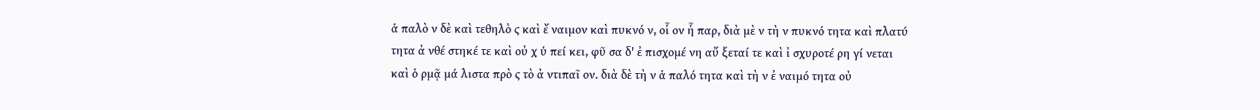ἁ παλὸ ν δὲ καὶ τεθηλὸ ς καὶ ἔ ναιμον καὶ πυκνό ν, οἷ ον ἧ παρ, διὰ μὲ ν τὴ ν πυκνό τητα καὶ πλατύ τητα ἀ νθέ στηκέ τε καὶ οὐ χ ὑ πεί κει, φῦ σα δ' ἐ πισχομέ νη αὔ ξεταί τε καὶ ἰ σχυροτέ ρη γί νεται καὶ ὁ ρμᾷ μά λιστα πρὸ ς τὸ ἀ ντιπαῖ ον. διὰ δὲ τὴ ν ἁ παλό τητα καὶ τὴ ν ἐ ναιμό τητα οὐ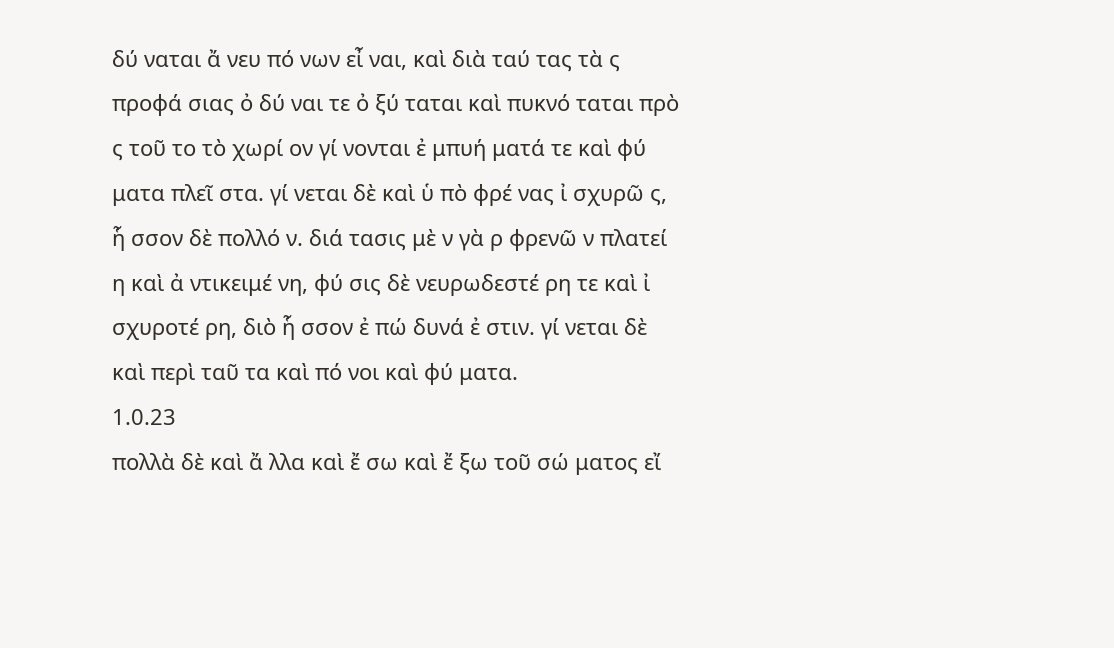δύ ναται ἄ νευ πό νων εἶ ναι, καὶ διὰ ταύ τας τὰ ς προφά σιας ὀ δύ ναι τε ὀ ξύ ταται καὶ πυκνό ταται πρὸ ς τοῦ το τὸ χωρί ον γί νονται ἐ μπυή ματά τε καὶ φύ ματα πλεῖ στα. γί νεται δὲ καὶ ὑ πὸ φρέ νας ἰ σχυρῶ ς, ἧ σσον δὲ πολλό ν. διά τασις μὲ ν γὰ ρ φρενῶ ν πλατεί η καὶ ἀ ντικειμέ νη, φύ σις δὲ νευρωδεστέ ρη τε καὶ ἰ σχυροτέ ρη, διὸ ἧ σσον ἐ πώ δυνά ἐ στιν. γί νεται δὲ καὶ περὶ ταῦ τα καὶ πό νοι καὶ φύ ματα.
1.0.23
πολλὰ δὲ καὶ ἄ λλα καὶ ἔ σω καὶ ἔ ξω τοῦ σώ ματος εἴ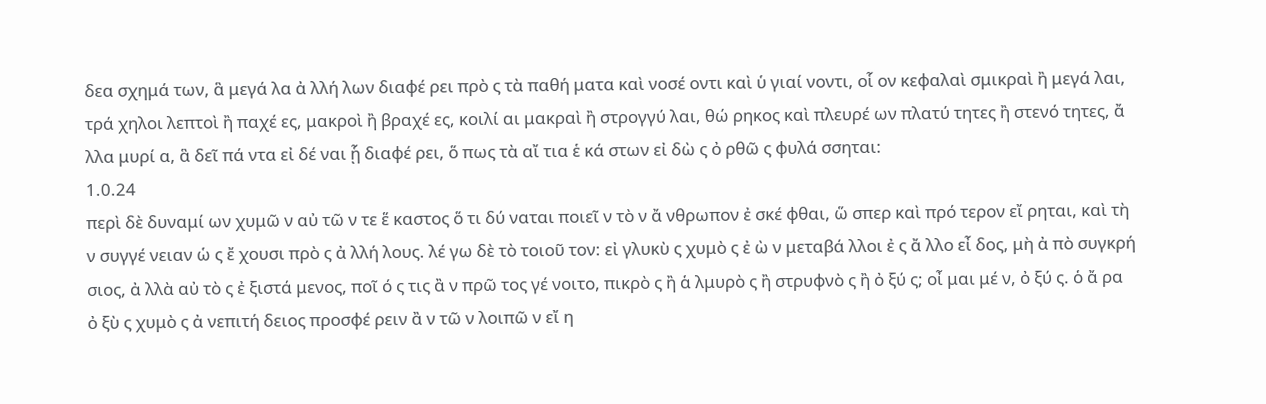δεα σχημά των, ἃ μεγά λα ἀ λλή λων διαφέ ρει πρὸ ς τὰ παθή ματα καὶ νοσέ οντι καὶ ὑ γιαί νοντι, οἷ ον κεφαλαὶ σμικραὶ ἢ μεγά λαι, τρά χηλοι λεπτοὶ ἢ παχέ ες, μακροὶ ἢ βραχέ ες, κοιλί αι μακραὶ ἢ στρογγύ λαι, θώ ρηκος καὶ πλευρέ ων πλατύ τητες ἢ στενό τητες, ἄ λλα μυρί α, ἃ δεῖ πά ντα εἰ δέ ναι ᾗ διαφέ ρει, ὅ πως τὰ αἴ τια ἑ κά στων εἰ δὼ ς ὀ ρθῶ ς φυλά σσηται:
1.0.24
περὶ δὲ δυναμί ων χυμῶ ν αὐ τῶ ν τε ἕ καστος ὅ τι δύ ναται ποιεῖ ν τὸ ν ἄ νθρωπον ἐ σκέ φθαι, ὥ σπερ καὶ πρό τερον εἴ ρηται, καὶ τὴ ν συγγέ νειαν ὡ ς ἔ χουσι πρὸ ς ἀ λλή λους. λέ γω δὲ τὸ τοιοῦ τον: εἰ γλυκὺ ς χυμὸ ς ἐ ὼ ν μεταβά λλοι ἐ ς ἄ λλο εἶ δος, μὴ ἀ πὸ συγκρή σιος, ἀ λλὰ αὐ τὸ ς ἐ ξιστά μενος, ποῖ ό ς τις ἂ ν πρῶ τος γέ νοιτο, πικρὸ ς ἢ ἁ λμυρὸ ς ἢ στρυφνὸ ς ἢ ὀ ξύ ς; οἶ μαι μέ ν, ὀ ξύ ς. ὁ ἄ ρα ὀ ξὺ ς χυμὸ ς ἀ νεπιτή δειος προσφέ ρειν ἂ ν τῶ ν λοιπῶ ν εἴ η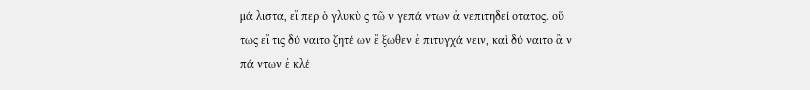μά λιστα, εἴ περ ὁ γλυκὺ ς τῶ ν γεπά ντων ἀ νεπιτηδεί οτατος. οὕ τως εἴ τις δύ ναιτο ζητέ ων ἔ ξωθεν ἐ πιτυγχά νειν, καὶ δύ ναιτο ἂ ν πά ντων ἐ κλέ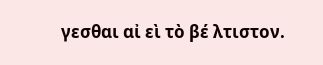γεσθαι αἰ εὶ τὸ βέ λτιστον.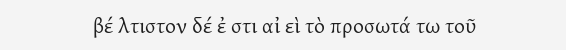βέ λτιστον δέ ἐ στι αἰ εὶ τὸ προσωτά τω τοῦ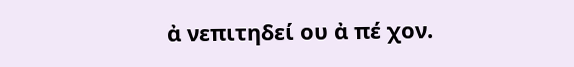ἀ νεπιτηδεί ου ἀ πέ χον.